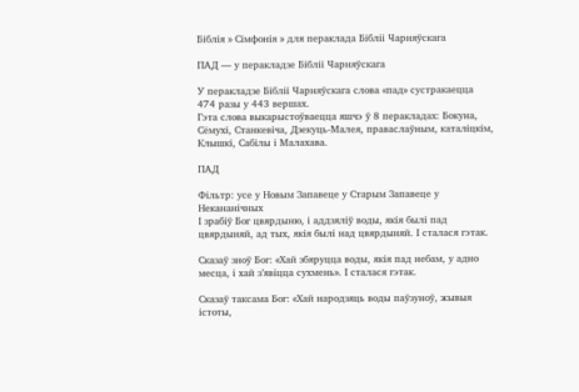Біблія » Сімфонія » для пераклада Бібліі Чарняўскага

ПАД — у перакладзе Бібліі Чарняўскага

У перакладзе Бібліі Чарняўскага слова «пад» сустракаецца 474 разы у 443 вершах.
Гэта слова выкарыстоўваецца яшчэ ў 8 перакладах: Бокуна, Сёмухі, Станкевіча, Дзекуць-Малея, праваслаўным, каталіцкім, Клышкi, Сабілы і Малахава.

ПАД

Фільтр: усе у Новым Запавеце у Старым Запавеце у Некананічных
І зрабіў Бог цвярдыню, і аддзяліў воды, якія былі пад цвярдыняй, ад тых, якія былі над цвярдыняй. І сталася гэтак.

Сказаў зноў Бог: «Хай збяруцца воды, якія пад небам, у адно месца, і хай з’явіцца сухмень». І сталася гэтак.

Сказаў таксама Бог: «Хай народзяць воды паўзуноў, жывыя істоты,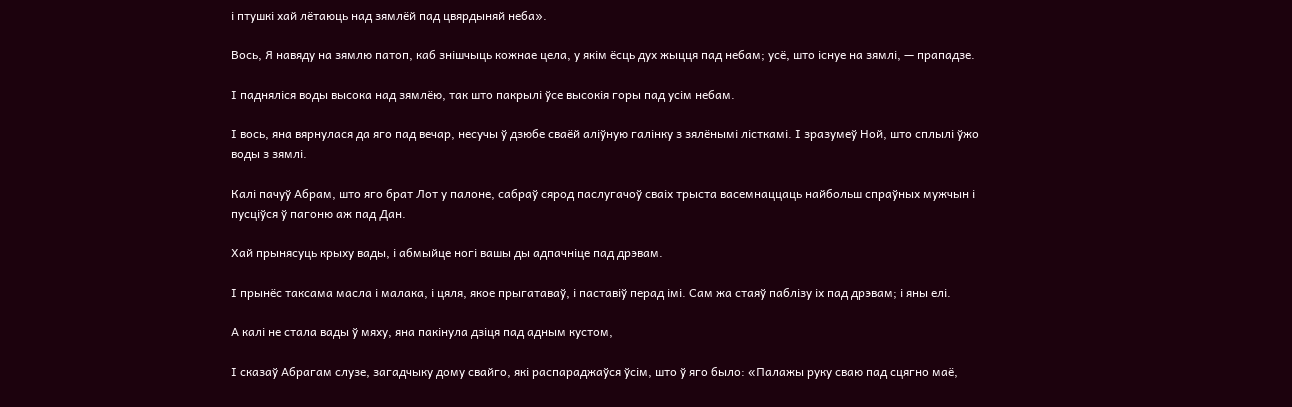і птушкі хай лётаюць над зямлёй пад цвярдыняй неба».

Вось, Я навяду на зямлю патоп, каб знішчыць кожнае цела, у якім ёсць дух жыцця пад небам; усё, што існуе на зямлі, — прападзе.

І падняліся воды высока над зямлёю, так што пакрылі ўсе высокія горы пад усім небам.

І вось, яна вярнулася да яго пад вечар, несучы ў дзюбе сваёй аліўную галінку з зялёнымі лісткамі. І зразумеў Ной, што сплылі ўжо воды з зямлі.

Калі пачуў Абрам, што яго брат Лот у палоне, сабраў сярод паслугачоў сваіх трыста васемнаццаць найбольш спраўных мужчын і пусціўся ў пагоню аж пад Дан.

Хай прынясуць крыху вады, і абмыйце ногі вашы ды адпачніце пад дрэвам.

І прынёс таксама масла і малака, і цяля, якое прыгатаваў, і паставіў перад імі. Сам жа стаяў паблізу іх пад дрэвам; і яны елі.

А калі не стала вады ў мяху, яна пакінула дзіця пад адным кустом,

І сказаў Абрагам слузе, загадчыку дому свайго, які распараджаўся ўсім, што ў яго было: «Палажы руку сваю пад сцягно маё,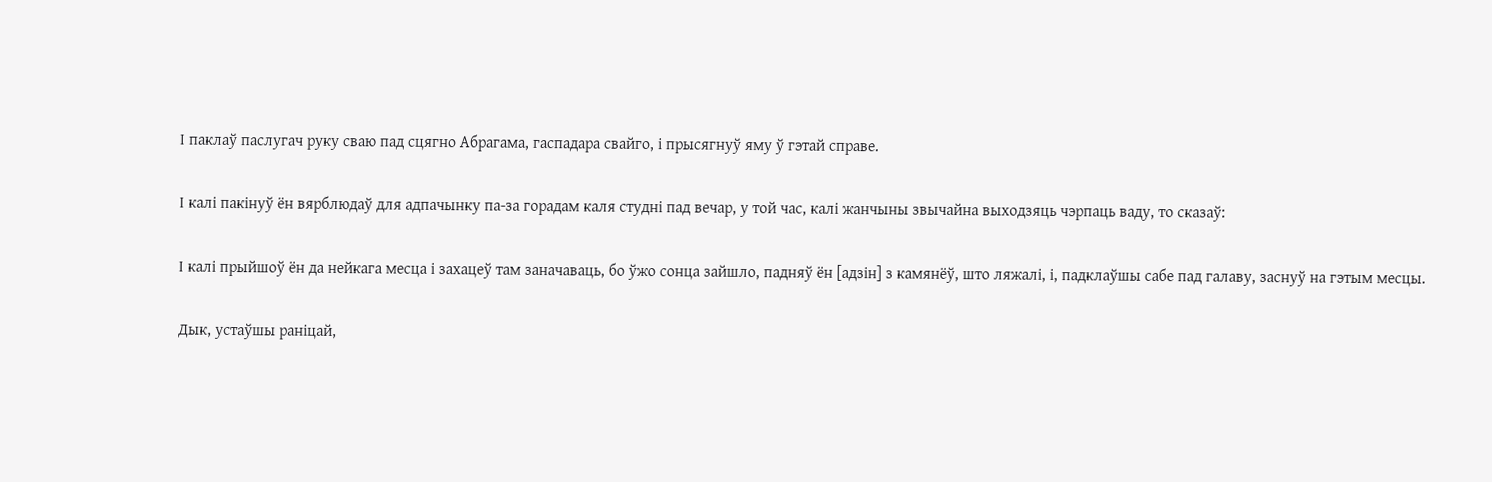І паклаў паслугач руку сваю пад сцягно Абрагама, гаспадара свайго, і прысягнуў яму ў гэтай справе.

І калі пакінуў ён вярблюдаў для адпачынку па-за горадам каля студні пад вечар, у той час, калі жанчыны звычайна выходзяць чэрпаць ваду, то сказаў:

І калі прыйшоў ён да нейкага месца і захацеў там заначаваць, бо ўжо сонца зайшло, падняў ён [адзін] з камянёў, што ляжалі, і, падклаўшы сабе пад галаву, заснуў на гэтым месцы.

Дык, устаўшы раніцай,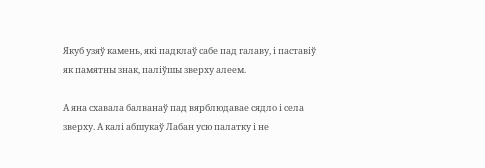Якуб узяў камень, які падклаў сабе пад галаву, і паставіў як памятны знак, паліўшы зверху алеем.

А яна схавала балванаў пад вярблюдавае сядло і села зверху. А калі абшукаў Лабан усю палатку і не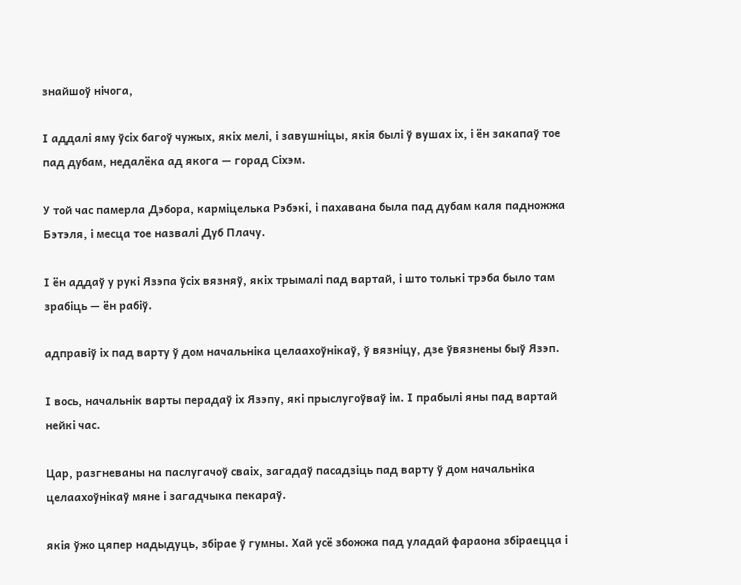знайшоў нічога,

І аддалі яму ўсіх багоў чужых, якіх мелі, і завушніцы, якія былі ў вушах іх, і ён закапаў тое пад дубам, недалёка ад якога — горад Сіхэм.

У той час памерла Дэбора, карміцелька Рэбэкі, і пахавана была пад дубам каля падножжа Бэтэля, і месца тое назвалі Дуб Плачу.

І ён аддаў у рукі Язэпа ўсіх вязняў, якіх трымалі пад вартай, і што толькі трэба было там зрабіць — ён рабіў.

адправіў іх пад варту ў дом начальніка целаахоўнікаў, ў вязніцу, дзе ўвязнены быў Язэп.

І вось, начальнік варты перадаў іх Язэпу, які прыслугоўваў ім. І прабылі яны пад вартай нейкі час.

Цар, разгневаны на паслугачоў сваіх, загадаў пасадзіць пад варту ў дом начальніка целаахоўнікаў мяне і загадчыка пекараў.

якія ўжо цяпер надыдуць, збірае ў гумны. Хай усё збожжа пад уладай фараона збіраецца і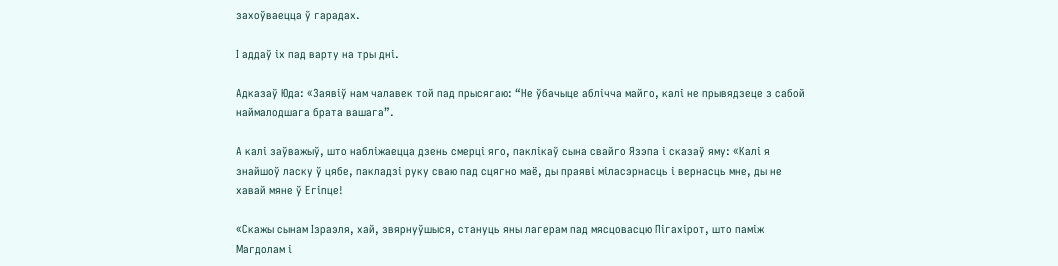захоўваецца ў гарадах.

І аддаў іх пад варту на тры дні.

Адказаў Юда: «Заявіў нам чалавек той пад прысягаю: “Не ўбачыце аблічча майго, калі не прывядзеце з сабой наймалодшага брата вашага”.

А калі заўважыў, што набліжаецца дзень смерці яго, паклікаў сына свайго Язэпа і сказаў яму: «Калі я знайшоў ласку ў цябе, пакладзі руку сваю пад сцягно маё, ды праяві міласэрнасць і вернасць мне, ды не хавай мяне ў Егіпце!

«Скажы сынам Ізраэля, хай, звярнуўшыся, стануць яны лагерам пад мясцовасцю Пігахірот, што паміж Магдолам і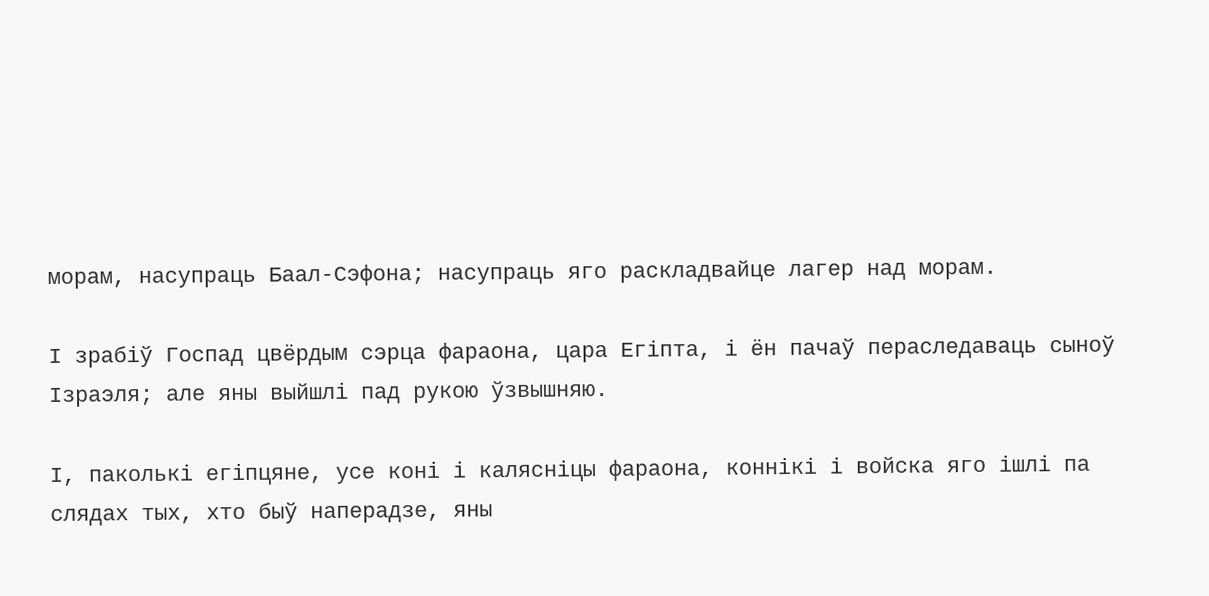морам, насупраць Баал-Сэфона; насупраць яго раскладвайце лагер над морам.

І зрабіў Госпад цвёрдым сэрца фараона, цара Егіпта, і ён пачаў пераследаваць сыноў Ізраэля; але яны выйшлі пад рукою ўзвышняю.

І, паколькі егіпцяне, усе коні і калясніцы фараона, коннікі і войска яго ішлі па слядах тых, хто быў наперадзе, яны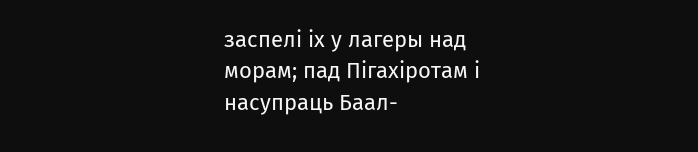заспелі іх у лагеры над морам; пад Пігахіротам і насупраць Баал-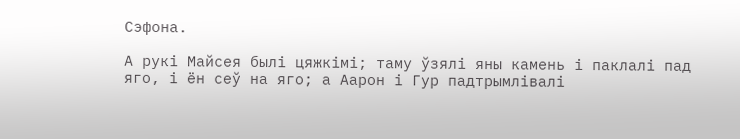Сэфона.

А рукі Майсея былі цяжкімі; таму ўзялі яны камень і паклалі пад яго, і ён сеў на яго; а Аарон і Гур падтрымлівалі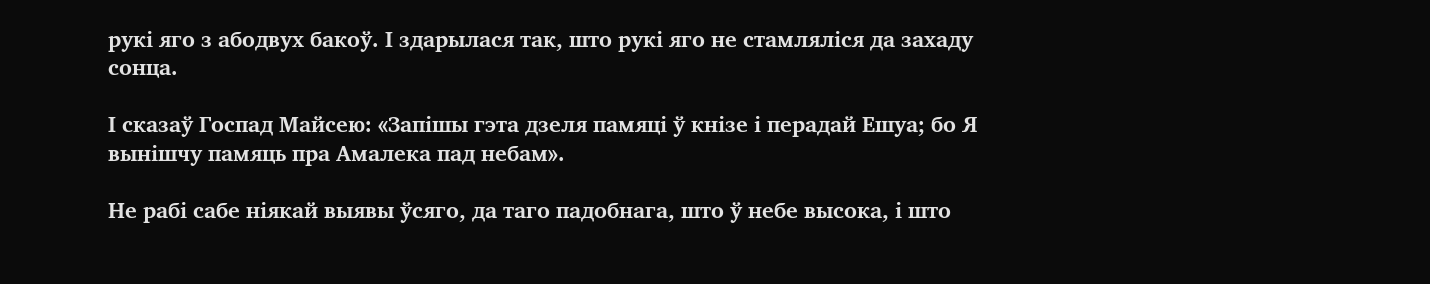рукі яго з абодвух бакоў. І здарылася так, што рукі яго не стамляліся да захаду сонца.

І сказаў Госпад Майсею: «Запішы гэта дзеля памяці ў кнізе і перадай Ешуа; бо Я вынішчу памяць пра Амалека пад небам».

Не рабі сабе ніякай выявы ўсяго, да таго падобнага, што ў небе высока, і што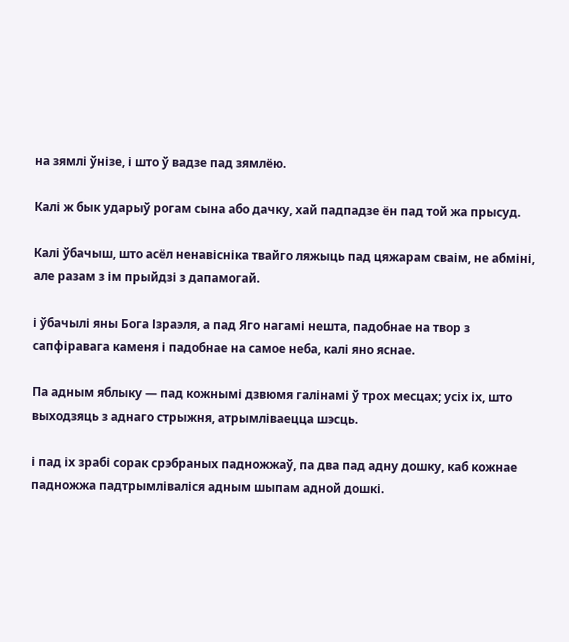на зямлі ўнізе, і што ў вадзе пад зямлёю.

Калі ж бык ударыў рогам сына або дачку, хай падпадзе ён пад той жа прысуд.

Калі ўбачыш, што асёл ненавісніка твайго ляжыць пад цяжарам сваім, не абміні, але разам з ім прыйдзі з дапамогай.

і ўбачылі яны Бога Ізраэля, а пад Яго нагамі нешта, падобнае на твор з сапфіравага каменя і падобнае на самое неба, калі яно яснае.

Па адным яблыку — пад кожнымі дзвюмя галінамі ў трох месцах; усіх іх, што выходзяць з аднаго стрыжня, атрымліваецца шэсць.

і пад іх зрабі сорак срэбраных падножжаў, па два пад адну дошку, каб кожнае падножжа падтрымліваліся адным шыпам адной дошкі.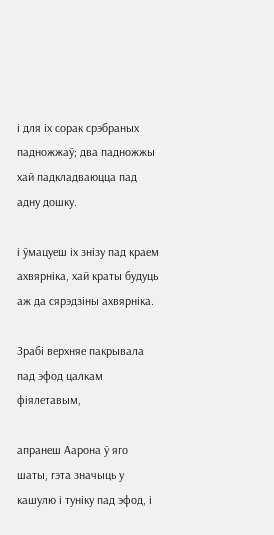і для іх сорак срэбраных падножжаў; два падножжы хай падкладваюцца пад адну дошку.

і ўмацуеш іх знізу пад краем ахвярніка, хай краты будуць аж да сярэдзіны ахвярніка.

Зрабі верхняе пакрывала пад эфод цалкам фіялетавым,

апранеш Аарона ў яго шаты, гэта значыць у кашулю і туніку пад эфод, і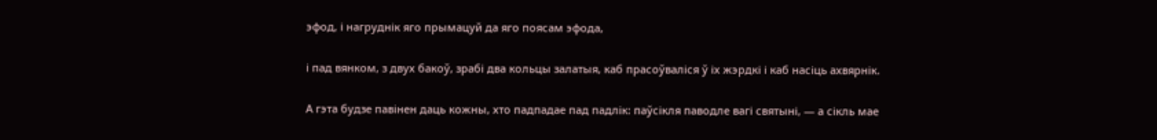эфод, і нагруднік яго прымацуй да яго поясам эфода,

і пад вянком, з двух бакоў, зрабі два кольцы залатыя, каб прасоўваліся ў іх жэрдкі і каб насіць ахвярнік.

А гэта будзе павінен даць кожны, хто падпадае пад падлік: паўсікля паводле вагі святыні, — а сікль мае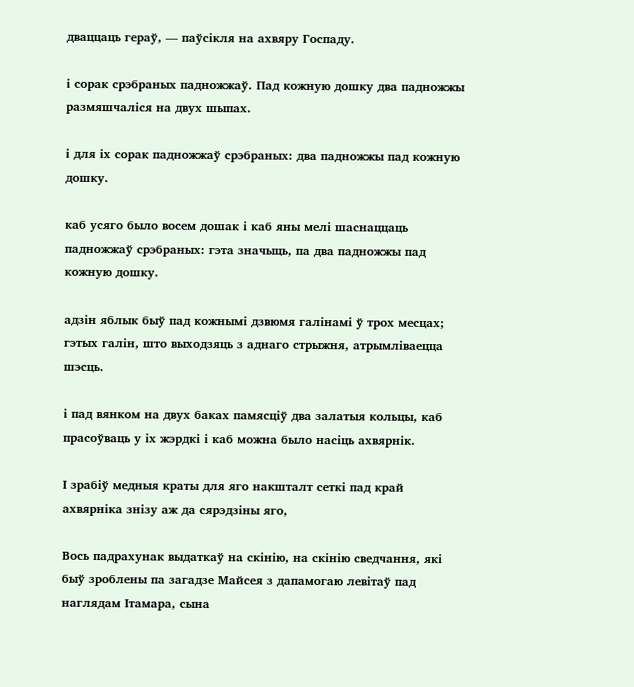дваццаць гераў, — паўсікля на ахвяру Госпаду.

і сорак срэбраных падножжаў. Пад кожную дошку два падножжы размяшчаліся на двух шыпах.

і для іх сорак падножжаў срэбраных: два падножжы пад кожную дошку.

каб усяго было восем дошак і каб яны мелі шаснаццаць падножжаў срэбраных: гэта значыць, па два падножжы пад кожную дошку.

адзін яблык быў пад кожнымі дзвюмя галінамі ў трох месцах; гэтых галін, што выходзяць з аднаго стрыжня, атрымліваецца шэсць.

і пад вянком на двух баках памясціў два залатыя кольцы, каб прасоўваць у іх жэрдкі і каб можна было насіць ахвярнік.

І зрабіў медныя краты для яго накшталт сеткі пад край ахвярніка знізу аж да сярэдзіны яго,

Вось падрахунак выдаткаў на скінію, на скінію сведчання, які быў зроблены па загадзе Майсея з дапамогаю левітаў пад наглядам Ітамара, сына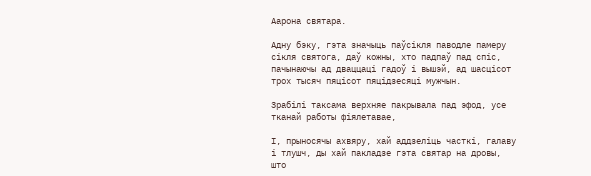Аарона святара.

Адну бэку, гэта значыць паўсікля паводле памеру сікля святога, даў кожны, хто падпаў пад спіс, пачынаючы ад дваццаці гадоў і вышэй, ад шасцісот трох тысяч пяцісот пяцідзесяці мужчын.

Зрабілі таксама верхняе пакрывала пад эфод, усе тканай работы фіялетавае,

І, прыносячы ахвяру, хай аддзеліць часткі, галаву і тлушч, ды хай пакладзе гэта святар на дровы, што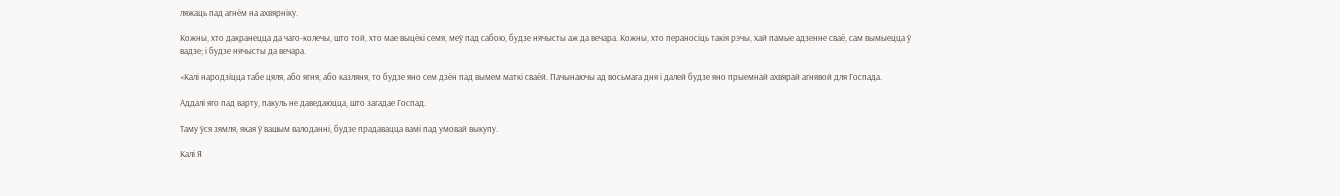ляжаць пад агнём на ахвярніку.

Кожны, хто дакранецца да чаго-колечы, што той, хто мае выцёкі семя, меў пад сабою, будзе нячысты аж да вечара. Кожны, хто пераносіць такія рэчы, хай памые адзенне сваё, сам вымыецца ў вадзе; і будзе нячысты да вечара.

«Калі народзіцца табе цяля, або ягня, або казляня, то будзе яно сем дзён пад вымем маткі сваёй. Пачынаючы ад восьмага дня і далей будзе яно прыемнай ахвярай агнявой для Госпада.

Аддалі яго пад варту, пакуль не даведаюцца, што загадае Госпад.

Таму ўся зямля, якая ў вашым валоданні, будзе прадавацца вамі пад умовай выкупу.

Калі Я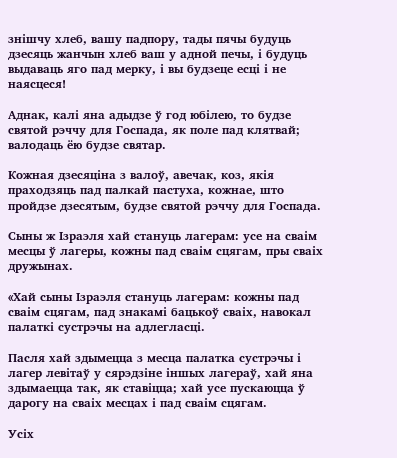знішчу хлеб, вашу падпору, тады пячы будуць дзесяць жанчын хлеб ваш у адной печы, і будуць выдаваць яго пад мерку, і вы будзеце есці і не наясцеся!

Аднак, калі яна адыдзе ў год юбілею, то будзе святой рэччу для Госпада, як поле пад клятвай; валодаць ёю будзе святар.

Кожная дзесяціна з валоў, авечак, коз, якія праходзяць пад палкай пастуха, кожнае, што пройдзе дзесятым, будзе святой рэччу для Госпада.

Сыны ж Ізраэля хай стануць лагерам: усе на сваім месцы ў лагеры, кожны пад сваім сцягам, пры сваіх дружынах.

«Хай сыны Ізраэля стануць лагерам: кожны пад сваім сцягам, пад знакамі бацькоў сваіх, навокал палаткі сустрэчы на адлегласці.

Пасля хай здымецца з месца палатка сустрэчы і лагер левітаў у сярэдзіне іншых лагераў, хай яна здымаецца так, як ставіцца; хай усе пускаюцца ў дарогу на сваіх месцах і пад сваім сцягам.

Усіх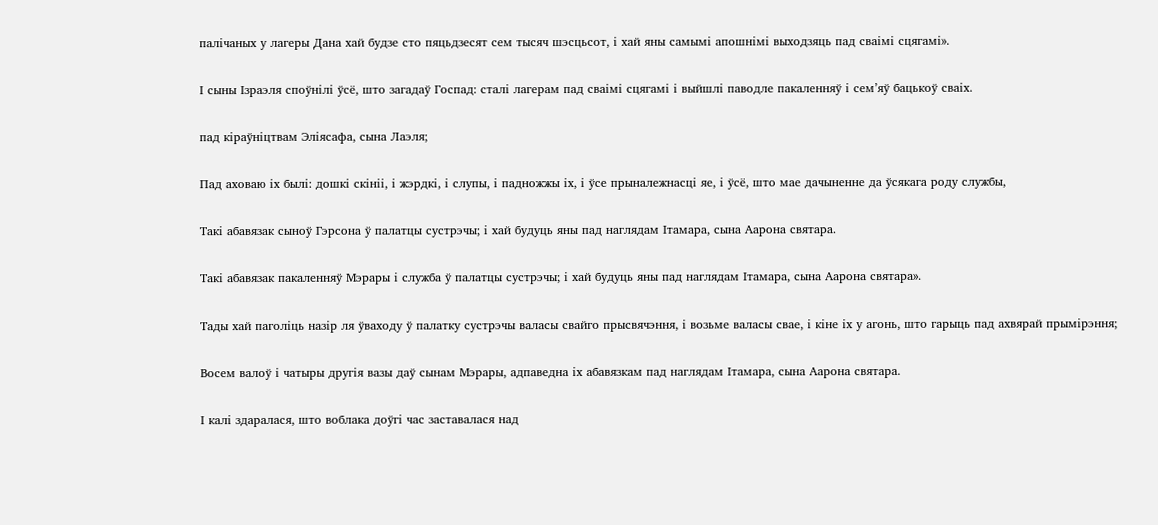палічаных у лагеры Дана хай будзе сто пяцьдзесят сем тысяч шэсцьсот, і хай яны самымі апошнімі выходзяць пад сваімі сцягамі».

І сыны Ізраэля споўнілі ўсё, што загадаў Госпад: сталі лагерам пад сваімі сцягамі і выйшлі паводле пакаленняў і сем’яў бацькоў сваіх.

пад кіраўніцтвам Эліясафа, сына Лаэля;

Пад аховаю іх былі: дошкі скініі, і жэрдкі, і слупы, і падножжы іх, і ўсе прыналежнасці яе, і ўсё, што мае дачыненне да ўсякага роду службы,

Такі абавязак сыноў Гэрсона ў палатцы сустрэчы; і хай будуць яны пад наглядам Ітамара, сына Аарона святара.

Такі абавязак пакаленняў Мэрары і служба ў палатцы сустрэчы; і хай будуць яны пад наглядам Ітамара, сына Аарона святара».

Тады хай паголіць назір ля ўваходу ў палатку сустрэчы валасы свайго прысвячэння, і возьме валасы свае, і кіне іх у агонь, што гарыць пад ахвярай прымірэння;

Восем валоў і чатыры другія вазы даў сынам Мэрары, адпаведна іх абавязкам пад наглядам Ітамара, сына Аарона святара.

І калі здаралася, што воблака доўгі час заставалася над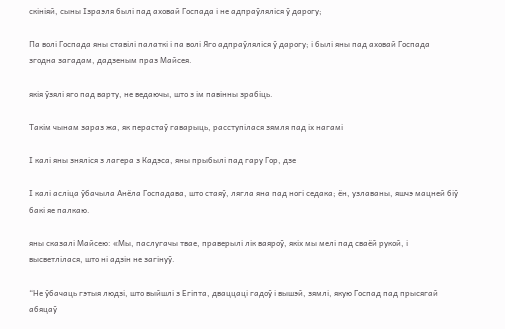скініяй, сыны Ізраэля былі пад аховай Госпада і не адпраўляліся ў дарогу;

Па волі Госпада яны ставілі палаткі і па волі Яго адпраўляліся ў дарогу; і былі яны пад аховай Госпада згодна загадам, дадзеным праз Майсея.

якія ўзялі яго пад варту, не ведаючы, што з ім павінны зрабіць.

Такім чынам зараз жа, як перастаў гаварыць, расступілася зямля пад іх нагамі

І калі яны зняліся з лагера з Кадэса, яны прыбылі пад гару Гор, дзе

І калі асліца ўбачыла Анёла Госпадава, што стаяў, лягла яна пад ногі седака; ён, узлаваны, яшчэ мацней біў бакі яе палкаю.

яны сказалі Майсею: «Мы, паслугачы твае, праверылі лік ваяроў, якіх мы мелі пад сваёй рукой, і высветлілася, што ні адзін не загінуў.

“Не ўбачаць гэтыя людзі, што выйшлі з Егіпта, дваццаці гадоў і вышэй, зямлі, якую Госпад пад прысягай абяцаў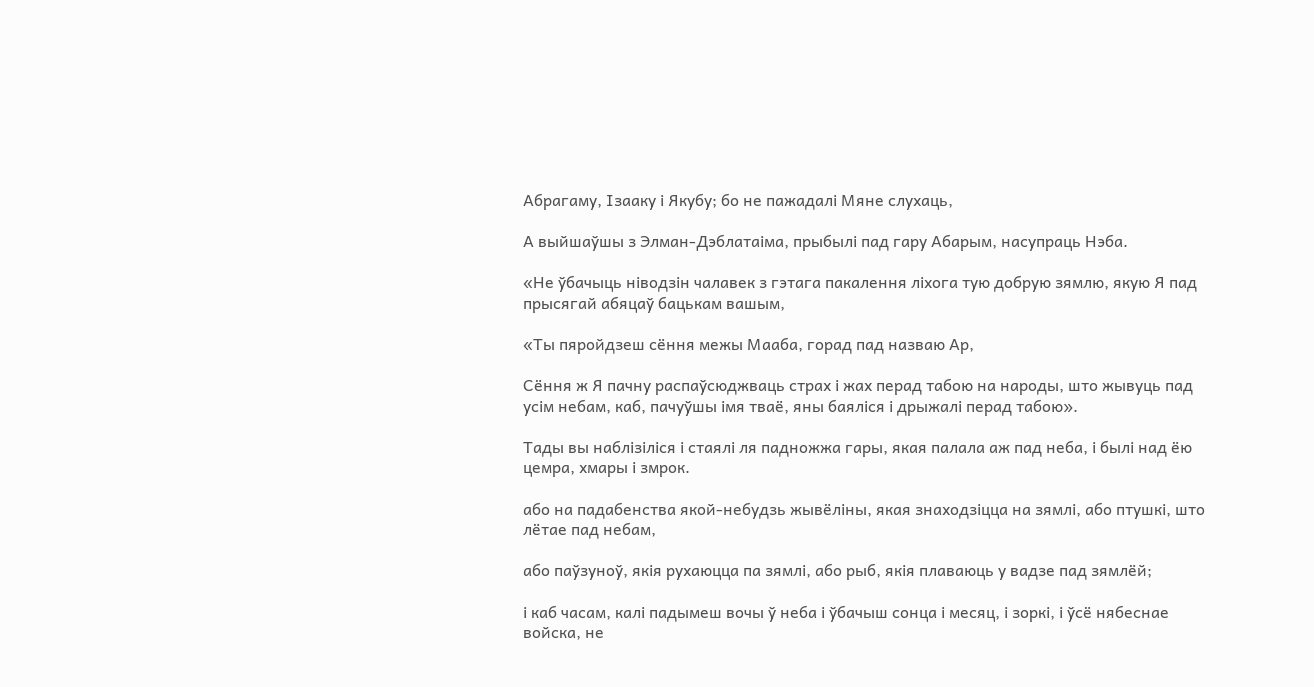Абрагаму, Ізааку і Якубу; бо не пажадалі Мяне слухаць,

А выйшаўшы з Элман-Дэблатаіма, прыбылі пад гару Абарым, насупраць Нэба.

«Не ўбачыць ніводзін чалавек з гэтага пакалення ліхога тую добрую зямлю, якую Я пад прысягай абяцаў бацькам вашым,

«Ты пяройдзеш сёння межы Мааба, горад пад назваю Ар,

Сёння ж Я пачну распаўсюджваць страх і жах перад табою на народы, што жывуць пад усім небам, каб, пачуўшы імя тваё, яны баяліся і дрыжалі перад табою».

Тады вы наблізіліся і стаялі ля падножжа гары, якая палала аж пад неба, і былі над ёю цемра, хмары і змрок.

або на падабенства якой-небудзь жывёліны, якая знаходзіцца на зямлі, або птушкі, што лётае пад небам,

або паўзуноў, якія рухаюцца па зямлі, або рыб, якія плаваюць у вадзе пад зямлёй;

і каб часам, калі падымеш вочы ў неба і ўбачыш сонца і месяц, і зоркі, і ўсё нябеснае войска, не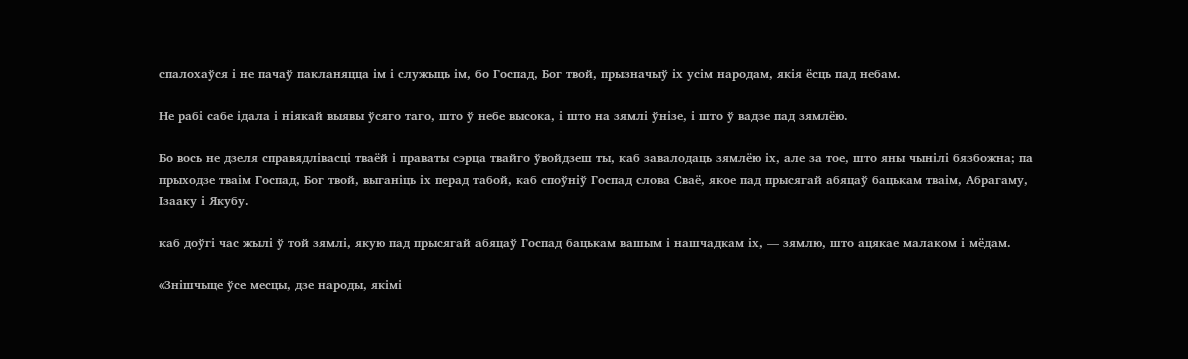спалохаўся і не пачаў пакланяцца ім і служыць ім, бо Госпад, Бог твой, прызначыў іх усім народам, якія ёсць пад небам.

Не рабі сабе ідала і ніякай выявы ўсяго таго, што ў небе высока, і што на зямлі ўнізе, і што ў вадзе пад зямлёю.

Бо вось не дзеля справядлівасці тваёй і праваты сэрца твайго ўвойдзеш ты, каб завалодаць зямлёю іх, але за тое, што яны чынілі бязбожна; па прыходзе тваім Госпад, Бог твой, выганіць іх перад табой, каб споўніў Госпад слова Сваё, якое пад прысягай абяцаў бацькам тваім, Абрагаму, Ізааку і Якубу.

каб доўгі час жылі ў той зямлі, якую пад прысягай абяцаў Госпад бацькам вашым і нашчадкам іх, — зямлю, што ацякае малаком і мёдам.

«Знішчыце ўсе месцы, дзе народы, якімі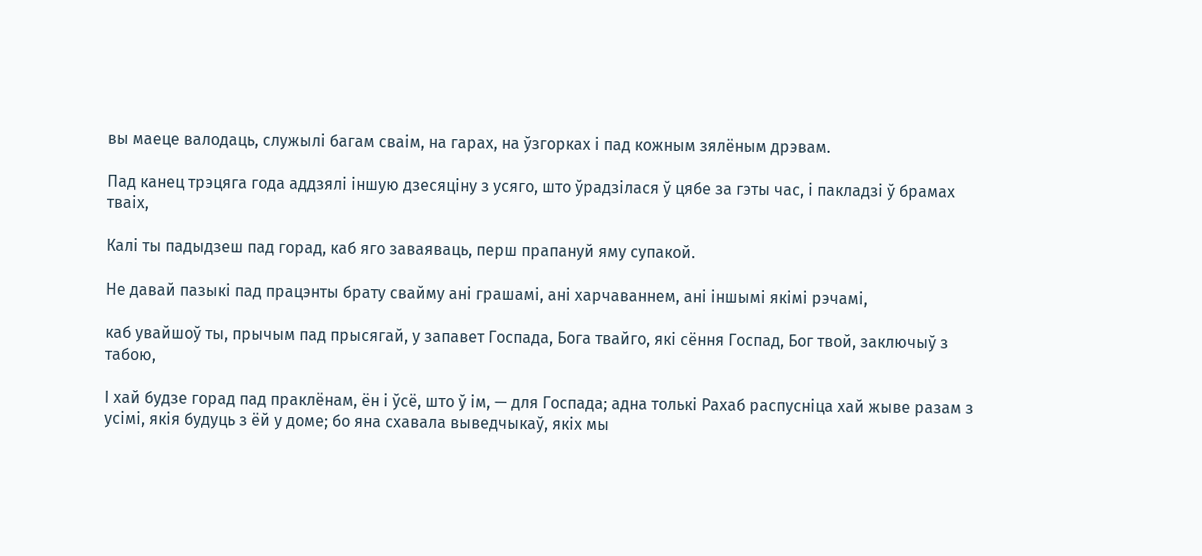вы маеце валодаць, служылі багам сваім, на гарах, на ўзгорках і пад кожным зялёным дрэвам.

Пад канец трэцяга года аддзялі іншую дзесяціну з усяго, што ўрадзілася ў цябе за гэты час, і пакладзі ў брамах тваіх,

Калі ты падыдзеш пад горад, каб яго заваяваць, перш прапануй яму супакой.

Не давай пазыкі пад працэнты брату свайму ані грашамі, ані харчаваннем, ані іншымі якімі рэчамі,

каб увайшоў ты, прычым пад прысягай, у запавет Госпада, Бога твайго, які сёння Госпад, Бог твой, заключыў з табою,

І хай будзе горад пад праклёнам, ён і ўсё, што ў ім, — для Госпада; адна толькі Рахаб распусніца хай жыве разам з усімі, якія будуць з ёй у доме; бо яна схавала выведчыкаў, якіх мы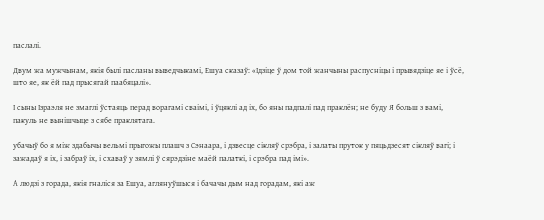паслалі.

Двум жа мужчынам, якія былі пасланы выведчыкамі, Ешуа сказаў: «Ідзіце ў дом той жанчыны распусніцы і прывядзіце яе і ўсё, што яе, як ёй пад прысягай паабяцалі».

І сыны Ізраэля не змаглі ўстаяць перад ворагамі сваімі, і ўцяклі ад іх, бо яны падпалі пад праклён; не буду Я больш з вамі, пакуль не вынішчыце з сябе праклятага.

убачыў бо я між здабычы вельмі прыгожы плашч з Сэнаара, і дзвесце сікляў срэбра, і залаты пруток у пяцьдзесят сікляў вагі; і зажадаў я іх, і забраў іх, і схаваў у зямлі ў сярэдзіне маёй палаткі, і срэбра пад імі».

А людзі з горада, якія гналіся за Ешуа, аглянуўшыся і бачачы дым над горадам, які аж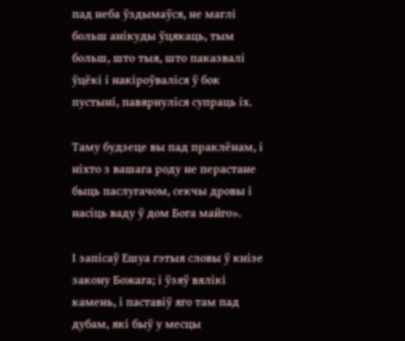пад неба ўздымаўся, не маглі больш анікуды ўцякаць, тым больш, што тыя, што паказвалі ўцёкі і накіроўваліся ў бок пустыні, павярнуліся супраць іх.

Таму будзеце вы пад праклёнам, і ніхто з вашага роду не перастане быць паслугачом, секчы дровы і насіць ваду ў дом Бога майго».

І запісаў Ешуа гэтыя словы ў кнізе закону Божага; і ўзяў вялікі камень, і паставіў яго там пад дубам, які быў у месцы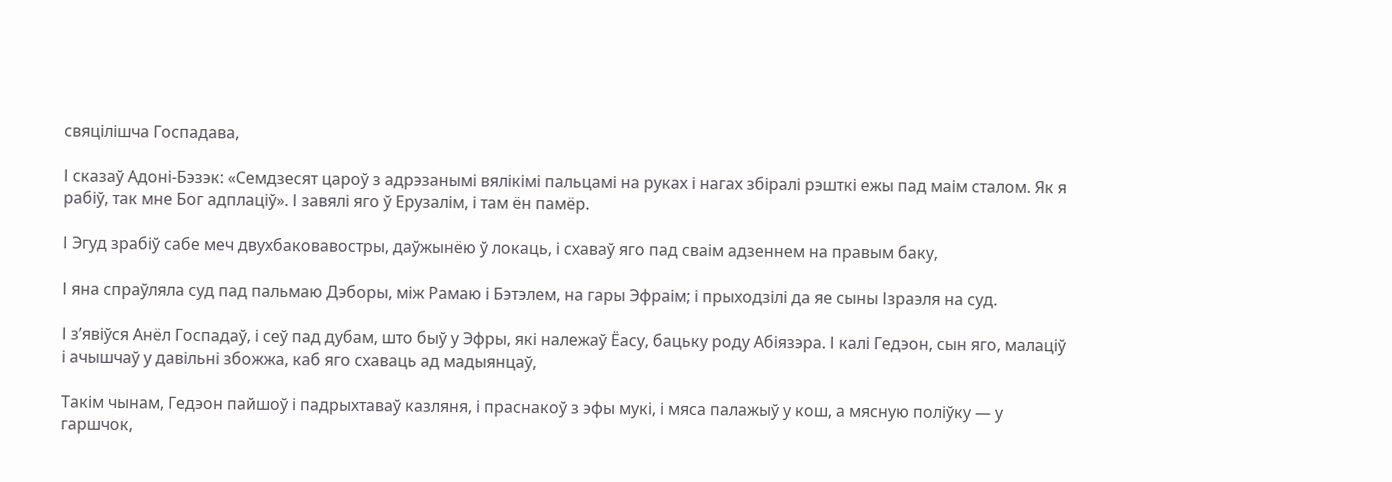свяцілішча Госпадава,

І сказаў Адоні-Бэзэк: «Семдзесят цароў з адрэзанымі вялікімі пальцамі на руках і нагах збіралі рэшткі ежы пад маім сталом. Як я рабіў, так мне Бог адплаціў». І завялі яго ў Ерузалім, і там ён памёр.

І Эгуд зрабіў сабе меч двухбаковавостры, даўжынёю ў локаць, і схаваў яго пад сваім адзеннем на правым баку,

І яна спраўляла суд пад пальмаю Дэборы, між Рамаю і Бэтэлем, на гары Эфраім; і прыходзілі да яе сыны Ізраэля на суд.

І з’явіўся Анёл Госпадаў, і сеў пад дубам, што быў у Эфры, які належаў Ёасу, бацьку роду Абіязэра. І калі Гедэон, сын яго, малаціў і ачышчаў у давільні збожжа, каб яго схаваць ад мадыянцаў,

Такім чынам, Гедэон пайшоў і падрыхтаваў казляня, і праснакоў з эфы мукі, і мяса палажыў у кош, а мясную поліўку — у гаршчок,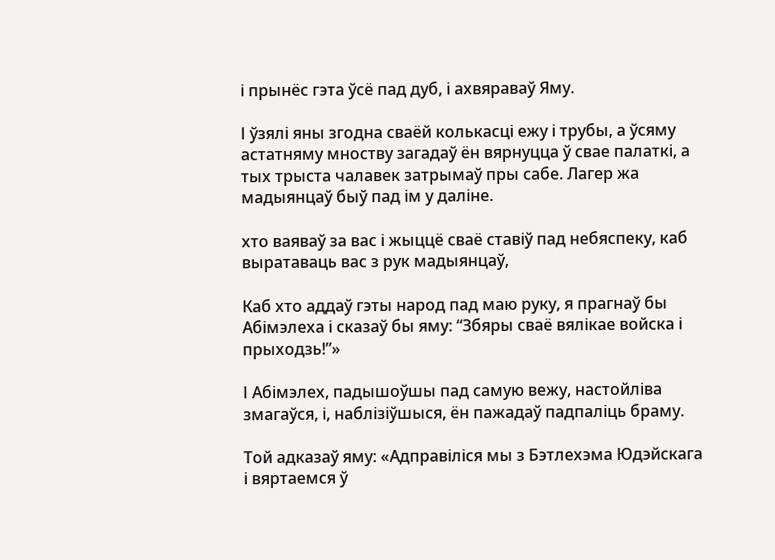і прынёс гэта ўсё пад дуб, і ахвяраваў Яму.

І ўзялі яны згодна сваёй колькасці ежу і трубы, а ўсяму астатняму мноству загадаў ён вярнуцца ў свае палаткі, а тых трыста чалавек затрымаў пры сабе. Лагер жа мадыянцаў быў пад ім у даліне.

хто ваяваў за вас і жыццё сваё ставіў пад небяспеку, каб выратаваць вас з рук мадыянцаў,

Каб хто аддаў гэты народ пад маю руку, я прагнаў бы Абімэлеха і сказаў бы яму: “Збяры сваё вялікае войска і прыходзь!”»

І Абімэлех, падышоўшы пад самую вежу, настойліва змагаўся, і, наблізіўшыся, ён пажадаў падпаліць браму.

Той адказаў яму: «Адправіліся мы з Бэтлехэма Юдэйскага і вяртаемся ў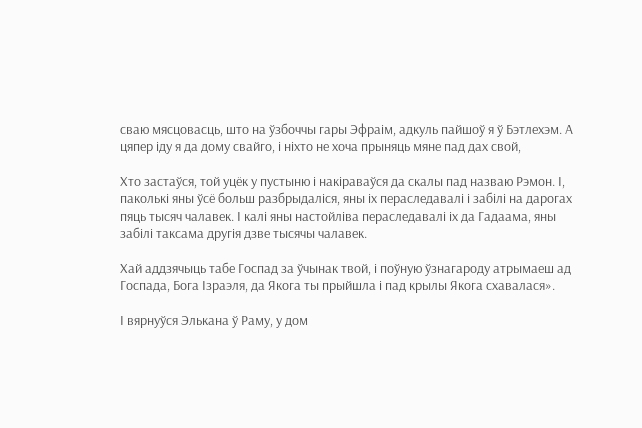сваю мясцовасць, што на ўзбоччы гары Эфраім, адкуль пайшоў я ў Бэтлехэм. А цяпер іду я да дому свайго, і ніхто не хоча прыняць мяне пад дах свой,

Хто застаўся, той уцёк у пустыню і накіраваўся да скалы пад назваю Рэмон. І, паколькі яны ўсё больш разбрыдаліся, яны іх пераследавалі і забілі на дарогах пяць тысяч чалавек. І калі яны настойліва пераследавалі іх да Гадаама, яны забілі таксама другія дзве тысячы чалавек.

Хай аддзячыць табе Госпад за ўчынак твой, і поўную ўзнагароду атрымаеш ад Госпада, Бога Ізраэля, да Якога ты прыйшла і пад крылы Якога схавалася».

І вярнуўся Элькана ў Раму, у дом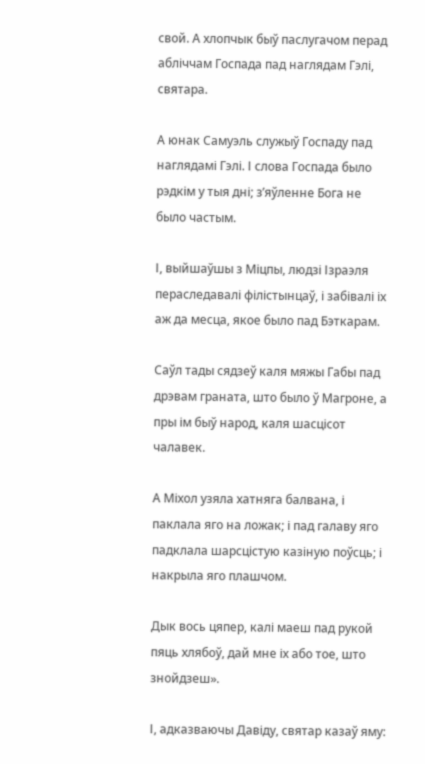свой. А хлопчык быў паслугачом перад абліччам Госпада пад наглядам Гэлі, святара.

А юнак Самуэль служыў Госпаду пад наглядамі Гэлі. І слова Госпада было рэдкім у тыя дні; з’яўленне Бога не было частым.

І, выйшаўшы з Міцпы, людзі Ізраэля пераследавалі філістынцаў, і забівалі іх аж да месца, якое было пад Бэткарам.

Саўл тады сядзеў каля мяжы Габы пад дрэвам граната, што было ў Магроне, а пры ім быў народ, каля шасцісот чалавек.

А Міхол узяла хатняга балвана, і паклала яго на ложак; і пад галаву яго падклала шарсцістую казіную поўсць; і накрыла яго плашчом.

Дык вось цяпер, калі маеш пад рукой пяць хлябоў, дай мне іх або тое, што знойдзеш».

І, адказваючы Давіду, святар казаў яму: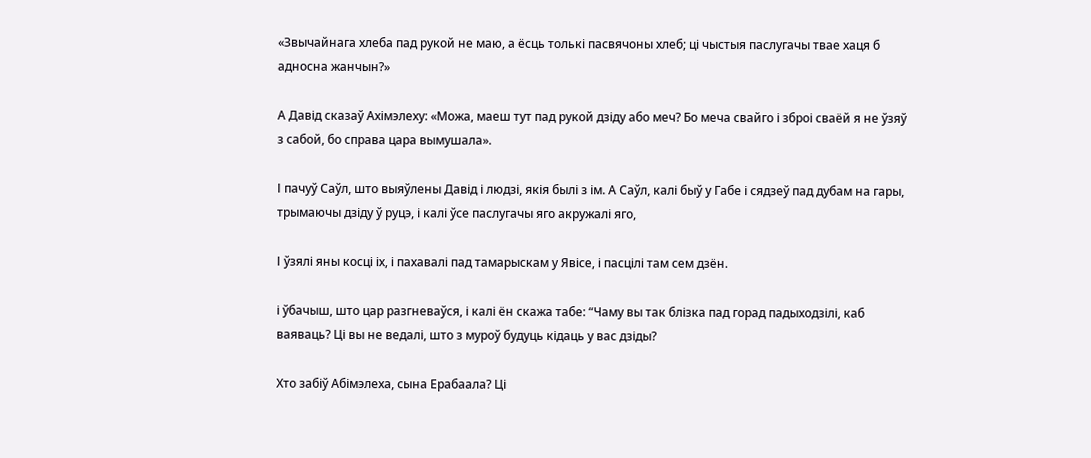«Звычайнага хлеба пад рукой не маю, а ёсць толькі пасвячоны хлеб; ці чыстыя паслугачы твае хаця б адносна жанчын?»

А Давід сказаў Ахімэлеху: «Можа, маеш тут пад рукой дзіду або меч? Бо меча свайго і зброі сваёй я не ўзяў з сабой, бо справа цара вымушала».

І пачуў Саўл, што выяўлены Давід і людзі, якія былі з ім. А Саўл, калі быў у Габе і сядзеў пад дубам на гары, трымаючы дзіду ў руцэ, і калі ўсе паслугачы яго акружалі яго,

І ўзялі яны косці іх, і пахавалі пад тамарыскам у Явісе, і пасцілі там сем дзён.

і ўбачыш, што цар разгневаўся, і калі ён скажа табе: “Чаму вы так блізка пад горад падыходзілі, каб ваяваць? Ці вы не ведалі, што з муроў будуць кідаць у вас дзіды?

Хто забіў Абімэлеха, сына Ерабаала? Ці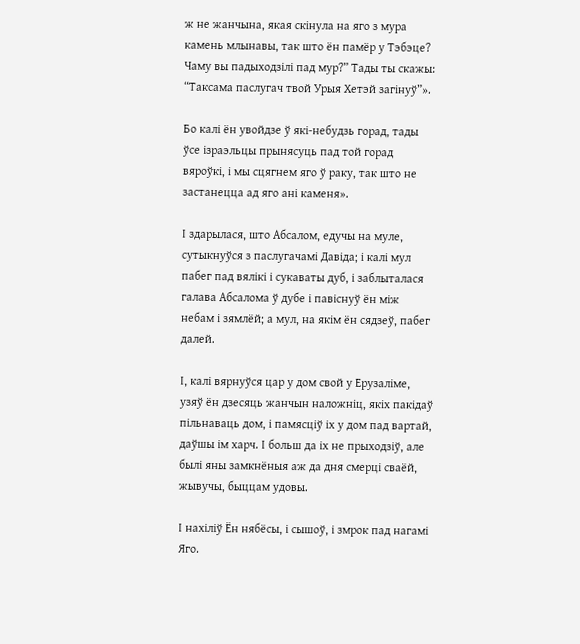ж не жанчына, якая скінула на яго з мура камень млынавы, так што ён памёр у Тэбэце? Чаму вы падыходзілі пад мур?” Тады ты скажы: “Таксама паслугач твой Урыя Хетэй загінуў”».

Бо калі ён увойдзе ў які-небудзь горад, тады ўсе ізраэльцы прынясуць пад той горад вяроўкі, і мы сцягнем яго ў раку, так што не застанецца ад яго ані каменя».

І здарылася, што Абсалом, едучы на муле, сутыкнуўся з паслугачамі Давіда; і калі мул пабег пад вялікі і сукаваты дуб, і заблыталася галава Абсалома ў дубе і павіснуў ён між небам і зямлёй; а мул, на якім ён сядзеў, пабег далей.

І, калі вярнуўся цар у дом свой у Ерузаліме, узяў ён дзесяць жанчын наложніц, якіх пакідаў пільнаваць дом, і памясціў іх у дом пад вартай, даўшы ім харч. І больш да іх не прыходзіў, але былі яны замкнёныя аж да дня смерці сваёй, жывучы, быццам удовы.

І нахіліў Ён нябёсы, і сышоў, і змрок пад нагамі Яго.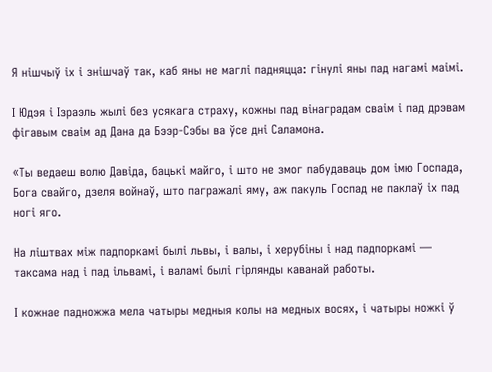Я нішчыў іх і знішчаў так, каб яны не маглі падняцца: гінулі яны пад нагамі маімі.

І Юдэя і Ізраэль жылі без усякага страху, кожны пад вінаградам сваім і пад дрэвам фігавым сваім ад Дана да Бээр-Сэбы ва ўсе дні Саламона.

«Ты ведаеш волю Давіда, бацькі майго, і што не змог пабудаваць дом імю Госпада, Бога свайго, дзеля войнаў, што пагражалі яму, аж пакуль Госпад не паклаў іх пад ногі яго.

На ліштвах між падпоркамі былі львы, і валы, і херубіны і над падпоркамі — таксама над і пад ільвамі, і валамі былі гірлянды каванай работы.

І кожнае падножжа мела чатыры медныя колы на медных восях, і чатыры ножкі ў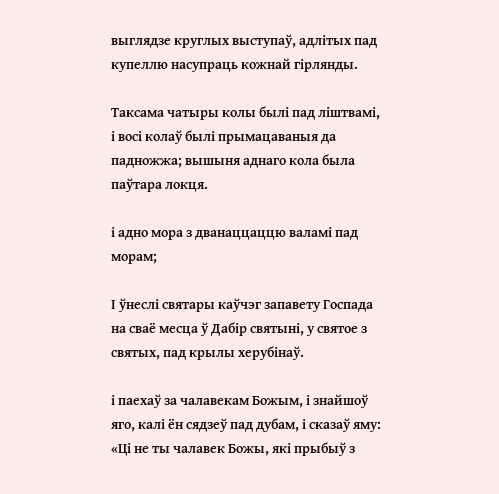выглядзе круглых выступаў, адлітых пад купеллю насупраць кожнай гірлянды.

Таксама чатыры колы былі пад ліштвамі, і восі колаў былі прымацаваныя да падножжа; вышыня аднаго кола была паўтара локця.

і адно мора з дванаццаццю валамі пад морам;

І ўнеслі святары каўчэг запавету Госпада на сваё месца ў Дабір святыні, у святое з святых, пад крылы херубінаў.

і паехаў за чалавекам Божым, і знайшоў яго, калі ён сядзеў пад дубам, і сказаў яму: «Ці не ты чалавек Божы, які прыбыў з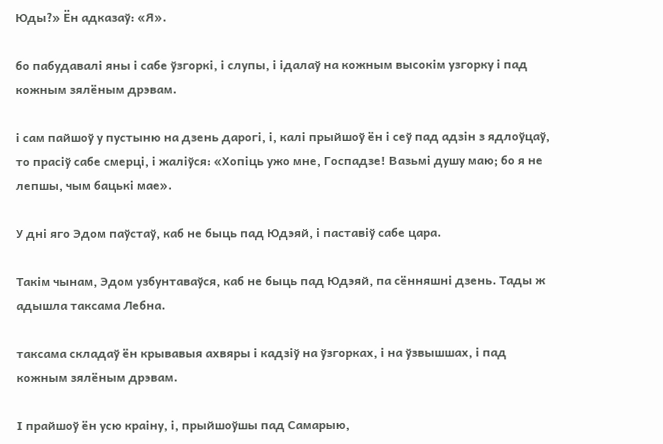Юды?» Ён адказаў: «Я».

бо пабудавалі яны і сабе ўзгоркі, і слупы, і ідалаў на кожным высокім узгорку і пад кожным зялёным дрэвам.

і сам пайшоў у пустыню на дзень дарогі, і, калі прыйшоў ён і сеў пад адзін з ядлоўцаў, то прасіў сабе смерці, і жаліўся: «Хопіць ужо мне, Госпадзе! Вазьмі душу маю; бо я не лепшы, чым бацькі мае».

У дні яго Эдом паўстаў, каб не быць пад Юдэяй, і паставіў сабе цара.

Такім чынам, Эдом узбунтаваўся, каб не быць пад Юдэяй, па сённяшні дзень. Тады ж адышла таксама Лебна.

таксама складаў ён крывавыя ахвяры і кадзіў на ўзгорках, і на ўзвышшах, і пад кожным зялёным дрэвам.

І прайшоў ён усю краіну, і, прыйшоўшы пад Самарыю,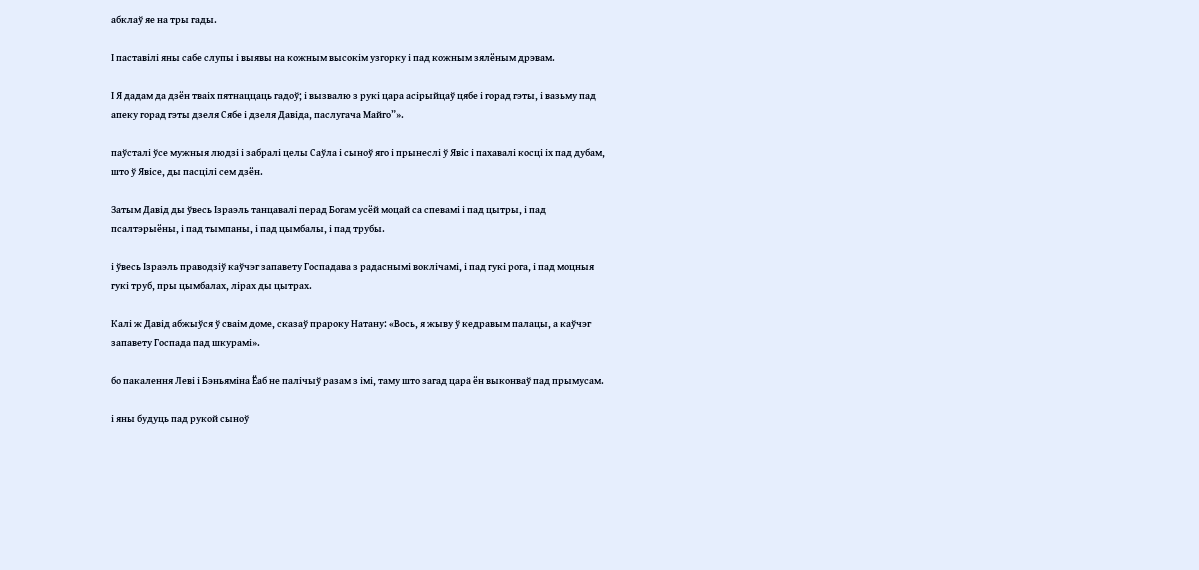абклаў яе на тры гады.

І паставілі яны сабе слупы і выявы на кожным высокім узгорку і пад кожным зялёным дрэвам.

І Я дадам да дзён тваіх пятнаццаць гадоў; і вызвалю з рукі цара асірыйцаў цябе і горад гэты, і вазьму пад апеку горад гэты дзеля Сябе і дзеля Давіда, паслугача Майго”».

паўсталі ўсе мужныя людзі і забралі целы Саўла і сыноў яго і прынеслі ў Явіс і пахавалі косці іх пад дубам, што ў Явісе, ды пасцілі сем дзён.

Затым Давід ды ўвесь Ізраэль танцавалі перад Богам усёй моцай са спевамі і пад цытры, і пад псалтэрыёны, і пад тымпаны, і пад цымбалы, і пад трубы.

і ўвесь Ізраэль праводзіў каўчэг запавету Госпадава з радаснымі воклічамі, і пад гукі рога, і пад моцныя гукі труб, пры цымбалах, лірах ды цытрах.

Калі ж Давід абжыўся ў сваім доме, сказаў прароку Натану: «Вось, я жыву ў кедравым палацы, а каўчэг запавету Госпада пад шкурамі».

бо пакалення Леві і Бэньяміна Ёаб не палічыў разам з імі, таму што загад цара ён выконваў пад прымусам.

і яны будуць пад рукой сыноў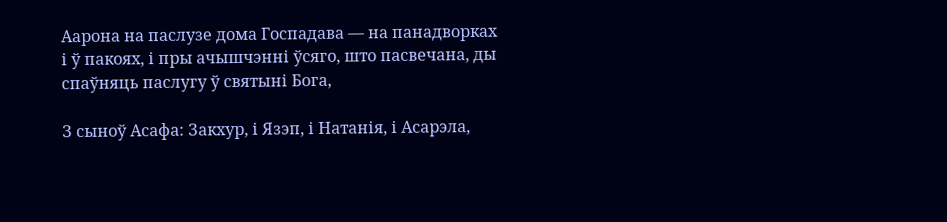Аарона на паслузе дома Госпадава — на панадворках і ў пакоях, і пры ачышчэнні ўсяго, што пасвечана, ды спаўняць паслугу ў святыні Бога,

З сыноў Асафа: Закхур, і Язэп, і Натанія, і Асарэла,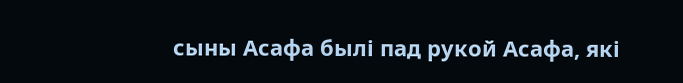сыны Асафа былі пад рукой Асафа, які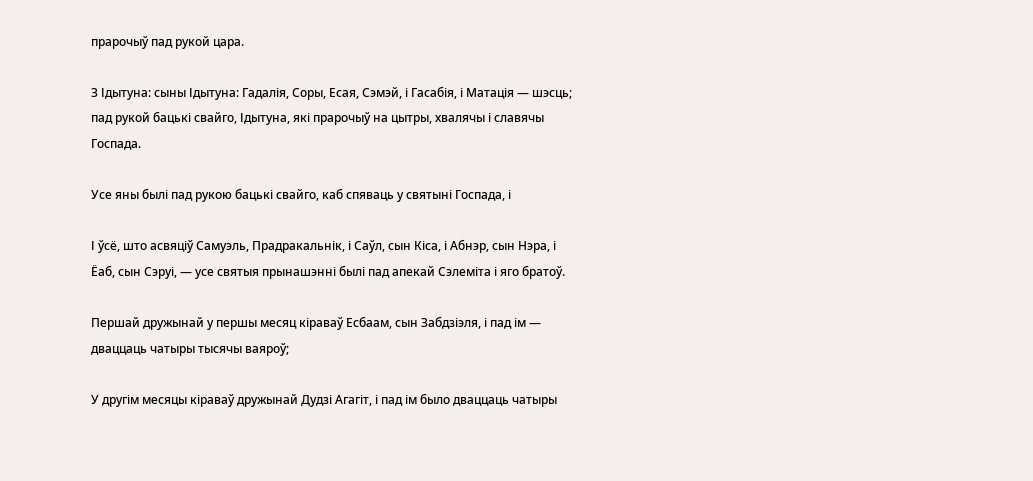прарочыў пад рукой цара.

З Ідытуна: сыны Ідытуна: Гадалія, Соры, Есая, Сэмэй, і Гасабія, і Матація — шэсць; пад рукой бацькі свайго, Ідытуна, які прарочыў на цытры, хвалячы і славячы Госпада.

Усе яны былі пад рукою бацькі свайго, каб спяваць у святыні Госпада, і

І ўсё, што асвяціў Самуэль, Прадракальнік, і Саўл, сын Кіса, і Абнэр, сын Нэра, і Ёаб, сын Сэруі, — усе святыя прынашэнні былі пад апекай Сэлеміта і яго братоў.

Першай дружынай у першы месяц кіраваў Есбаам, сын Забдзіэля, і пад ім — дваццаць чатыры тысячы ваяроў;

У другім месяцы кіраваў дружынай Дудзі Агагіт, і пад ім было дваццаць чатыры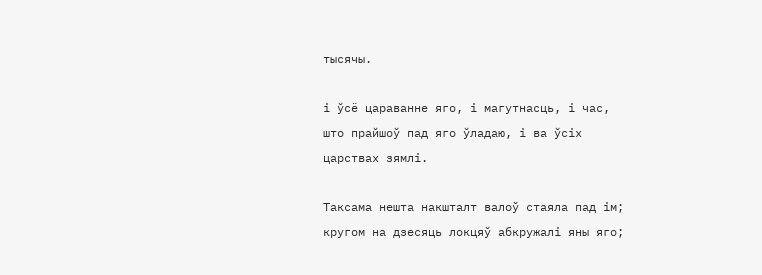тысячы.

і ўсё цараванне яго, і магутнасць, і час, што прайшоў пад яго ўладаю, і ва ўсіх царствах зямлі.

Таксама нешта накшталт валоў стаяла пад ім; кругом на дзесяць локцяў абкружалі яны яго;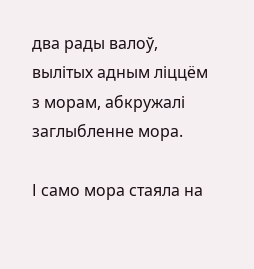два рады валоў, вылітых адным ліццём з морам, абкружалі заглыбленне мора.

І само мора стаяла на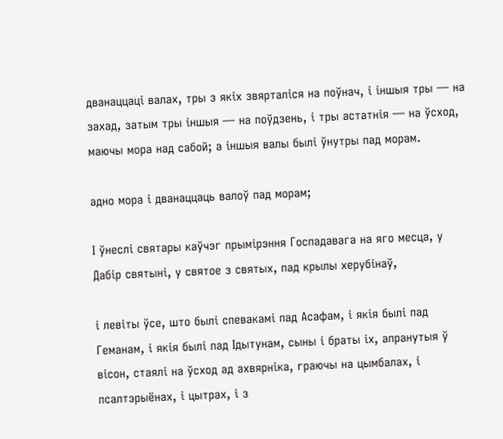дванаццаці валах, тры з якіх звярталіся на поўнач, і іншыя тры — на захад, затым тры іншыя — на поўдзень, і тры астатнія — на ўсход, маючы мора над сабой; а іншыя валы былі ўнутры пад морам.

адно мора і дванаццаць валоў пад морам;

І ўнеслі святары каўчэг прымірэння Госпадавага на яго месца, у Дабір святыні, у святое з святых, пад крылы херубінаў,

і левіты ўсе, што былі спевакамі пад Асафам, і якія былі пад Геманам, і якія былі пад Ідытунам, сыны і браты іх, апранутыя ў вісон, стаялі на ўсход ад ахвярніка, граючы на цымбалах, і псалтэрыёнах, і цытрах, і з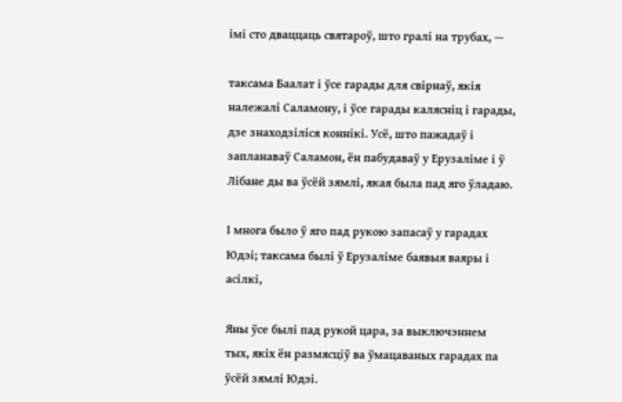імі сто дваццаць святароў, што гралі на трубах, —

таксама Баалат і ўсе гарады для свірнаў, якія належалі Саламону, і ўсе гарады калясніц і гарады, дзе знаходзіліся коннікі. Усё, што пажадаў і запланаваў Саламон, ён пабудаваў у Ерузаліме і ў Лібане ды ва ўсёй зямлі, якая была пад яго ўладаю.

І многа было ў яго пад рукою запасаў у гарадах Юдэі; таксама былі ў Ерузаліме баявыя ваяры і асілкі,

Яны ўсе былі пад рукой цара, за выключэннем тых, якіх ён размясціў ва ўмацаваных гарадах па ўсёй зямлі Юдэі.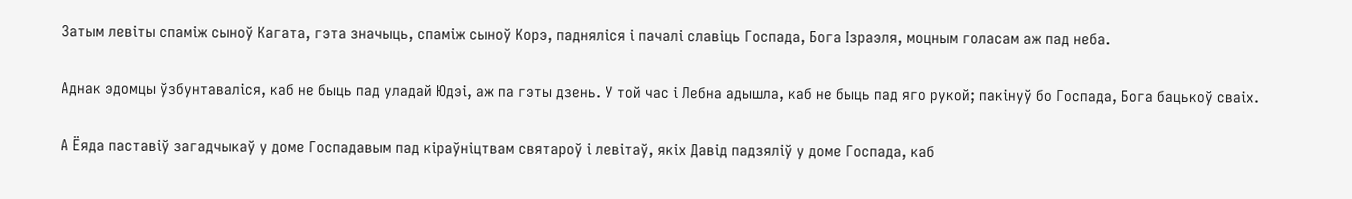Затым левіты спаміж сыноў Кагата, гэта значыць, спаміж сыноў Корэ, падняліся і пачалі славіць Госпада, Бога Ізраэля, моцным голасам аж пад неба.

Аднак эдомцы ўзбунтаваліся, каб не быць пад уладай Юдэі, аж па гэты дзень. У той час і Лебна адышла, каб не быць пад яго рукой; пакінуў бо Госпада, Бога бацькоў сваіх.

А Ёяда паставіў загадчыкаў у доме Госпадавым пад кіраўніцтвам святароў і левітаў, якіх Давід падзяліў у доме Госпада, каб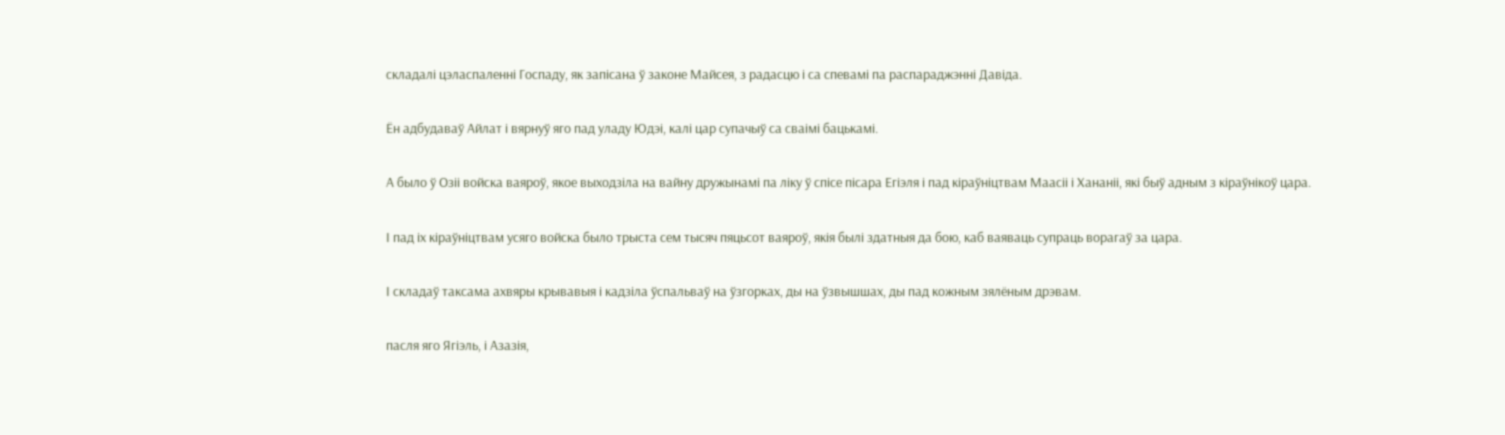складалі цэласпаленні Госпаду, як запісана ў законе Майсея, з радасцю і са спевамі па распараджэнні Давіда.

Ён адбудаваў Айлат і вярнуў яго пад уладу Юдэі, калі цар супачыў са сваімі бацькамі.

А было ў Озіі войска ваяроў, якое выходзіла на вайну дружынамі па ліку ў спісе пісара Егіэля і пад кіраўніцтвам Маасіі і Хананіі, які быў адным з кіраўнікоў цара.

І пад іх кіраўніцтвам усяго войска было трыста сем тысяч пяцьсот ваяроў, якія былі здатныя да бою, каб ваяваць супраць ворагаў за цара.

І складаў таксама ахвяры крывавыя і кадзіла ўспальваў на ўзгорках, ды на ўзвышшах, ды пад кожным зялёным дрэвам.

пасля яго Ягіэль, і Азазія,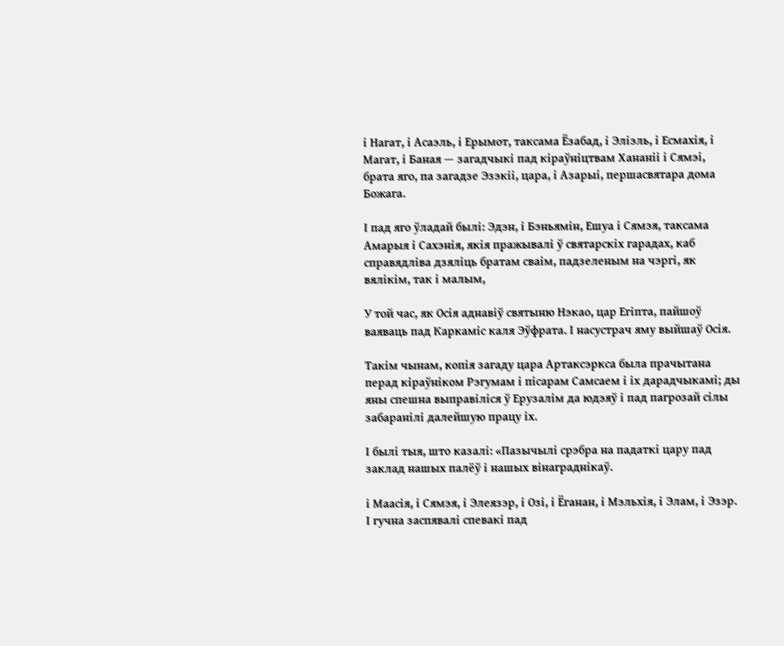і Нагат, і Асаэль, і Ерымот, таксама Ёзабад, і Эліэль, і Есмахія, і Магат, і Баная — загадчыкі пад кіраўніцтвам Хананіі і Сямэі, брата яго, па загадзе Эзэкіі, цара, і Азарыі, першасвятара дома Божага.

І пад яго ўладай былі: Эдэн, і Бэньямін, Ешуа і Сямэя, таксама Амарыя і Сахэнія, якія пражывалі ў святарскіх гарадах, каб справядліва дзяліць братам сваім, падзеленым на чэргі, як вялікім, так і малым,

У той час, як Осія аднавіў святыню Нэкао, цар Егіпта, пайшоў ваяваць пад Каркаміс каля Эўфрата. І насустрач яму выйшаў Осія.

Такім чынам, копія загаду цара Артаксэркса была прачытана перад кіраўніком Рэгумам і пісарам Самсаем і іх дарадчыкамі; ды яны спешна выправіліся ў Ерузалім да юдэяў і пад пагрозай сілы забаранілі далейшую працу іх.

І былі тыя, што казалі: «Пазычылі срэбра на падаткі цару пад заклад нашых палёў і нашых вінаграднікаў.

і Маасія, і Сямэя, і Элеязэр, і Озі, і Ёганан, і Мэльхія, і Элам, і Эзэр. І гучна заспявалі спевакі пад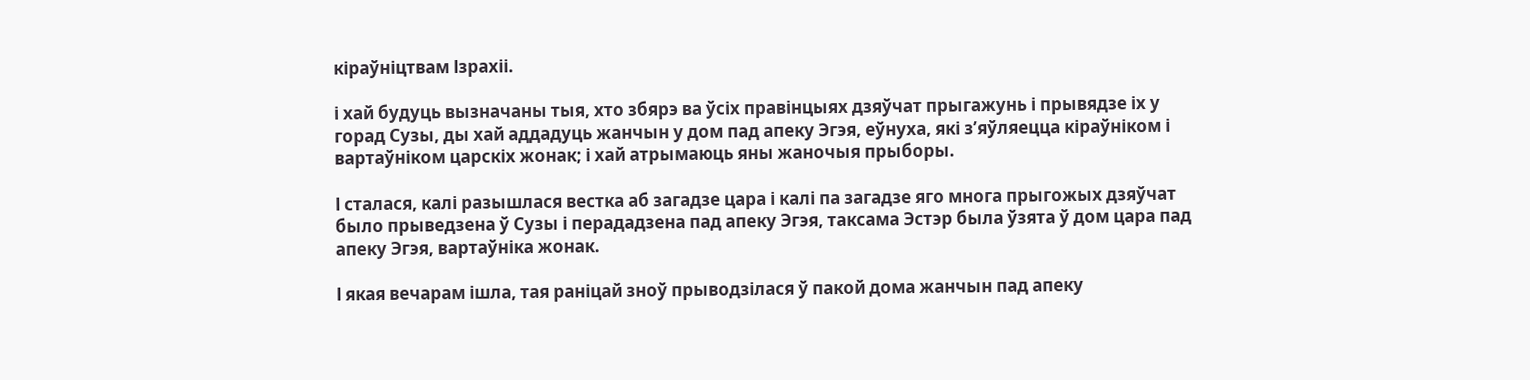кіраўніцтвам Ізрахіі.

і хай будуць вызначаны тыя, хто збярэ ва ўсіх правінцыях дзяўчат прыгажунь і прывядзе іх у горад Сузы, ды хай аддадуць жанчын у дом пад апеку Эгэя, еўнуха, які з’яўляецца кіраўніком і вартаўніком царскіх жонак; і хай атрымаюць яны жаночыя прыборы.

І сталася, калі разышлася вестка аб загадзе цара і калі па загадзе яго многа прыгожых дзяўчат было прыведзена ў Сузы і перададзена пад апеку Эгэя, таксама Эстэр была ўзята ў дом цара пад апеку Эгэя, вартаўніка жонак.

І якая вечарам ішла, тая раніцай зноў прыводзілася ў пакой дома жанчын пад апеку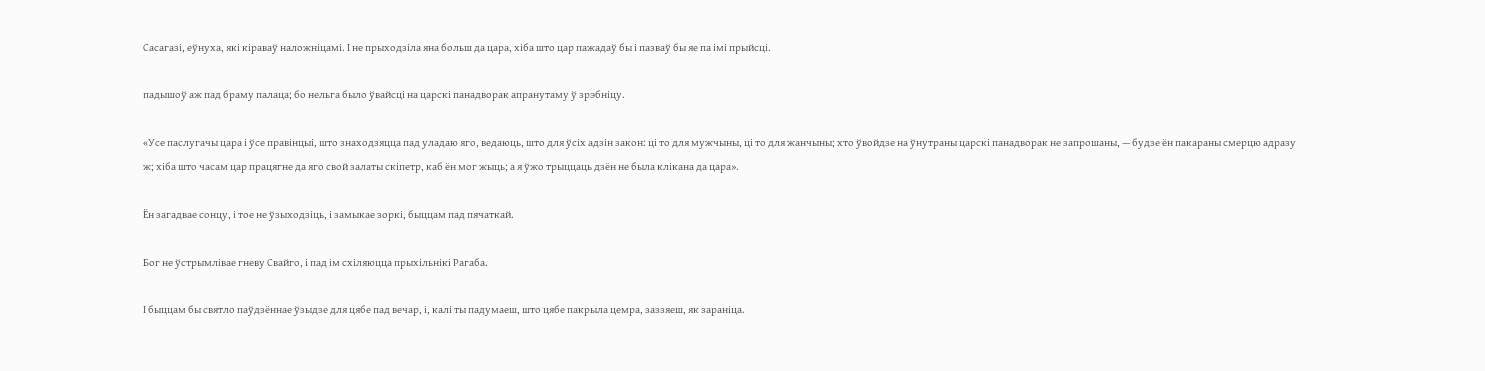Сасагазі, еўнуха, які кіраваў наложніцамі. І не прыходзіла яна больш да цара, хіба што цар пажадаў бы і пазваў бы яе па імі прыйсці.

падышоў аж пад браму палаца; бо нельга было ўвайсці на царскі панадворак апранутаму ў зрэбніцу.

«Усе паслугачы цара і ўсе правінцыі, што знаходзяцца пад уладаю яго, ведаюць, што для ўсіх адзін закон: ці то для мужчыны, ці то для жанчыны; хто ўвойдзе на ўнутраны царскі панадворак не запрошаны, — будзе ён пакараны смерцю адразу ж; хіба што часам цар працягне да яго свой залаты скіпетр, каб ён мог жыць; а я ўжо трыццаць дзён не была клікана да цара».

Ён загадвае сонцу, і тое не ўзыходзіць, і замыкае зоркі, быццам пад пячаткай.

Бог не ўстрымлівае гневу Свайго, і пад ім схіляюцца прыхільнікі Рагаба.

І быццам бы святло паўдзённае ўзыдзе для цябе пад вечар, і, калі ты падумаеш, што цябе пакрыла цемра, заззяеш, як зараніца.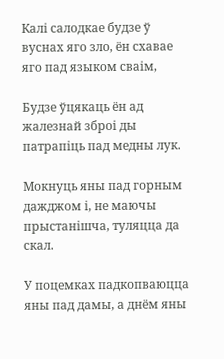Калі салодкае будзе ў вуснах яго зло, ён схавае яго пад языком сваім,

Будзе ўцякаць ён ад жалезнай зброі ды патрапіць пад медны лук.

Мокнуць яны пад горным дажджом і, не маючы прыстанішча, туляцца да скал.

У поцемках падкопваюцца яны пад дамы, а днём яны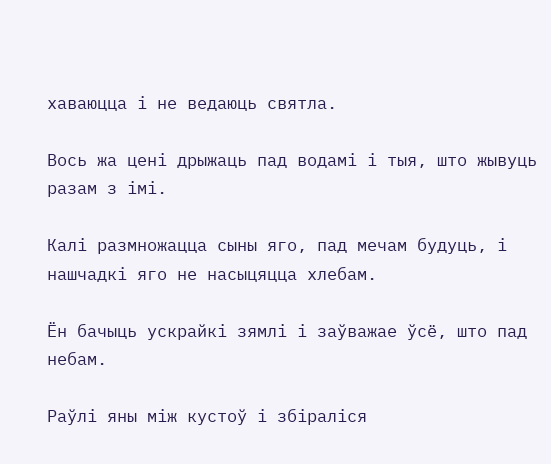хаваюцца і не ведаюць святла.

Вось жа цені дрыжаць пад водамі і тыя, што жывуць разам з імі.

Калі размножацца сыны яго, пад мечам будуць, і нашчадкі яго не насыцяцца хлебам.

Ён бачыць ускрайкі зямлі і заўважае ўсё, што пад небам.

Раўлі яны між кустоў і збіраліся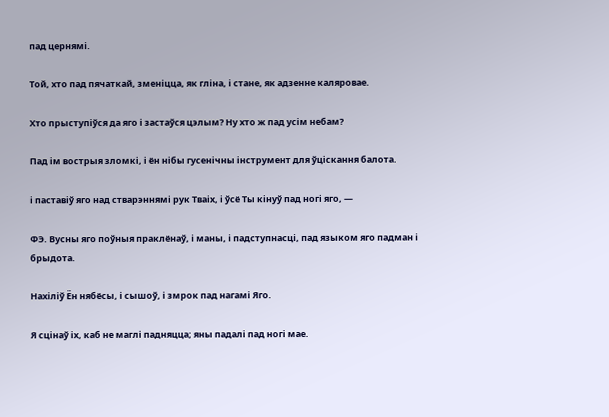пад цернямі.

Той, хто пад пячаткай, зменіцца, як гліна, і стане, як адзенне каляровае.

Хто прыступіўся да яго і застаўся цэлым? Ну хто ж пад усім небам?

Пад ім вострыя зломкі, і ён нібы гусенічны інструмент для ўціскання балота.

і паставіў яго над стварэннямі рук Тваіх, і ўсё Ты кінуў пад ногі яго, —

ФЭ. Вусны яго поўныя праклёнаў, і маны, і падступнасці, пад языком яго падман і брыдота.

Нахіліў Ён нябёсы, і сышоў, і змрок пад нагамі Яго.

Я сцінаў іх, каб не маглі падняцца; яны падалі пад ногі мае.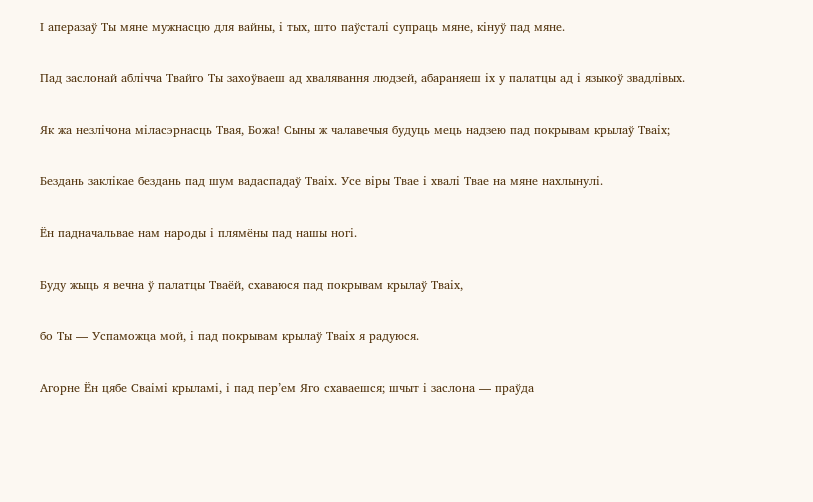І аперазаў Ты мяне мужнасцю для вайны, і тых, што паўсталі супраць мяне, кінуў пад мяне.

Пад заслонай аблічча Твайго Ты захоўваеш ад хвалявання людзей, абараняеш іх у палатцы ад і языкоў звадлівых.

Як жа незлічона міласэрнасць Твая, Божа! Сыны ж чалавечыя будуць мець надзею пад покрывам крылаў Тваіх;

Бездань заклікае бездань пад шум вадаспадаў Тваіх. Усе віры Твае і хвалі Твае на мяне нахлынулі.

Ён падначальвае нам народы і плямёны пад нашы ногі.

Буду жыць я вечна ў палатцы Тваёй, схаваюся пад покрывам крылаў Тваіх,

бо Ты — Успаможца мой, і пад покрывам крылаў Тваіх я радуюся.

Агорне Ён цябе Сваімі крыламі, і пад пер’ем Яго схаваешся; шчыт і заслона — праўда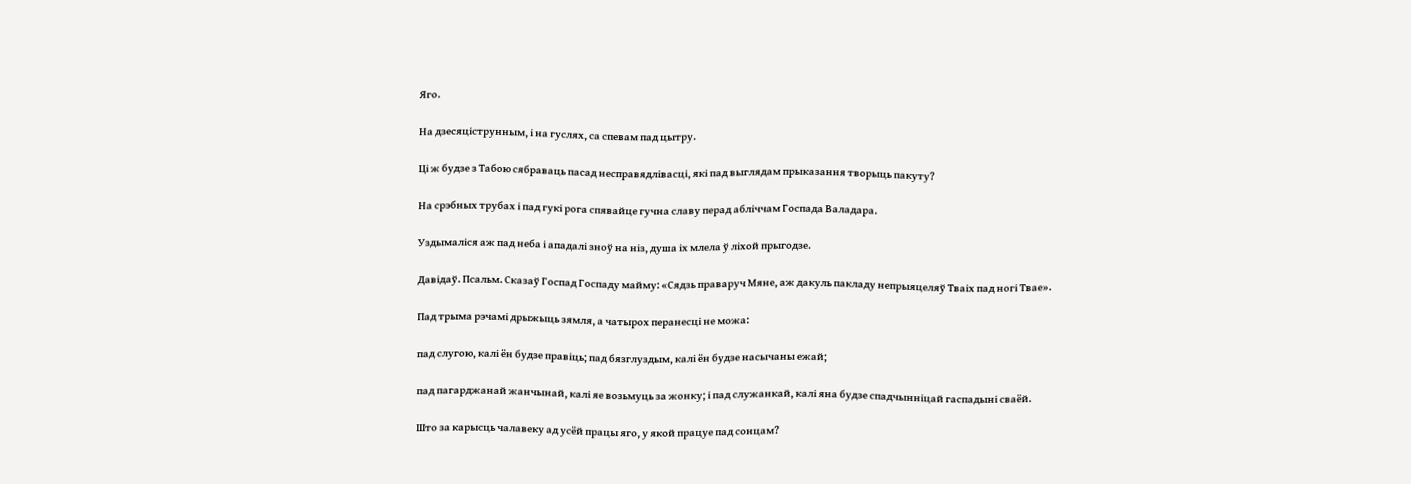Яго.

На дзесяціструнным, і на гуслях, са спевам пад цытру.

Ці ж будзе з Табою сябраваць пасад несправядлівасці, які пад выглядам прыказання творыць пакуту?

На срэбных трубах і пад гукі рога спявайце гучна славу перад абліччам Госпада Валадара.

Уздымаліся аж пад неба і ападалі зноў на ніз, душа іх млела ў ліхой прыгодзе.

Давідаў. Псальм. Сказаў Госпад Госпаду майму: «Сядзь праваруч Мяне, аж дакуль пакладу непрыяцеляў Тваіх пад ногі Твае».

Пад трыма рэчамі дрыжыць зямля, а чатырох перанесці не можа:

пад слугою, калі ён будзе правіць; пад бязглуздым, калі ён будзе насычаны ежай;

пад пагарджанай жанчынай, калі яе возьмуць за жонку; і пад служанкай, калі яна будзе спадчынніцай гаспадыні сваёй.

Што за карысць чалавеку ад усёй працы яго, у якой працуе пад сонцам?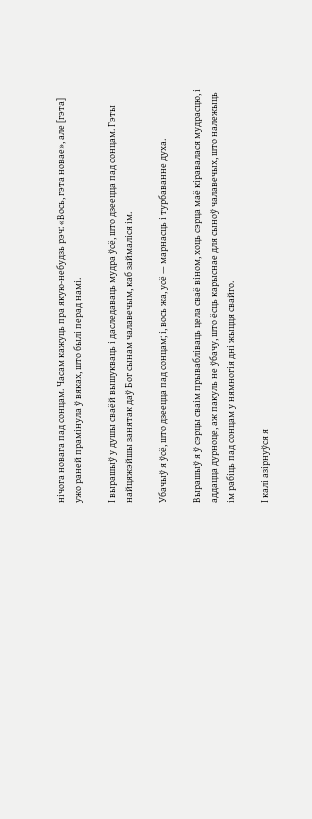нічога новага пад сонцам. Часам кажуць пра якую-небудзь рэч: «Вось, гэта новае», але [гэта] ужо раней прамінула ў вяках, што былі перад намі.

І вырашыў у душы сваёй вышукваць і даследаваць мудра ўсё, што дзеецца пад сонцам. Гэты найцяжэйшы занятак даў Бог сынам чалавечым, каб займаліся ім.

Убачыў я ўсё, што дзеецца пад сонцам; і, вось жа, усё — марнасць і турбаванне духа.

Вырашыў я ў сэрцы сваім прывабліваць цела сваё віном, хоць сэрца маё кіравалася мудрасцю, і аддацца дурноце, аж пакуль не ўбачу, што ёсць карыснае для сыноў чалавечых, што належыць ім рабіць пад сонцам у нямногія дні жыцця свайго.

І калі азірнуўся я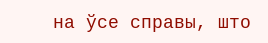на ўсе справы, што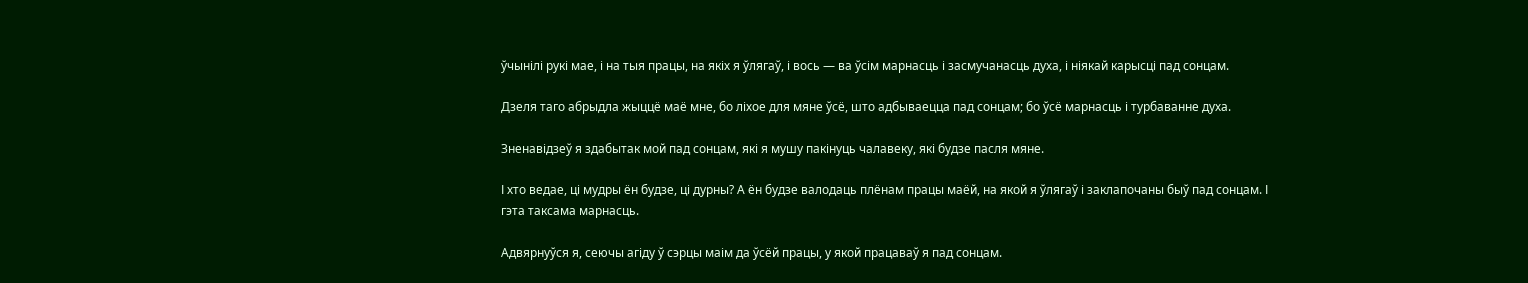ўчынілі рукі мае, і на тыя працы, на якіх я ўлягаў, і вось — ва ўсім марнасць і засмучанасць духа, і ніякай карысці пад сонцам.

Дзеля таго абрыдла жыццё маё мне, бо ліхое для мяне ўсё, што адбываецца пад сонцам; бо ўсё марнасць і турбаванне духа.

Зненавідзеў я здабытак мой пад сонцам, які я мушу пакінуць чалавеку, які будзе пасля мяне.

І хто ведае, ці мудры ён будзе, ці дурны? А ён будзе валодаць плёнам працы маёй, на якой я ўлягаў і заклапочаны быў пад сонцам. І гэта таксама марнасць.

Адвярнуўся я, сеючы агіду ў сэрцы маім да ўсёй працы, у якой працаваў я пад сонцам.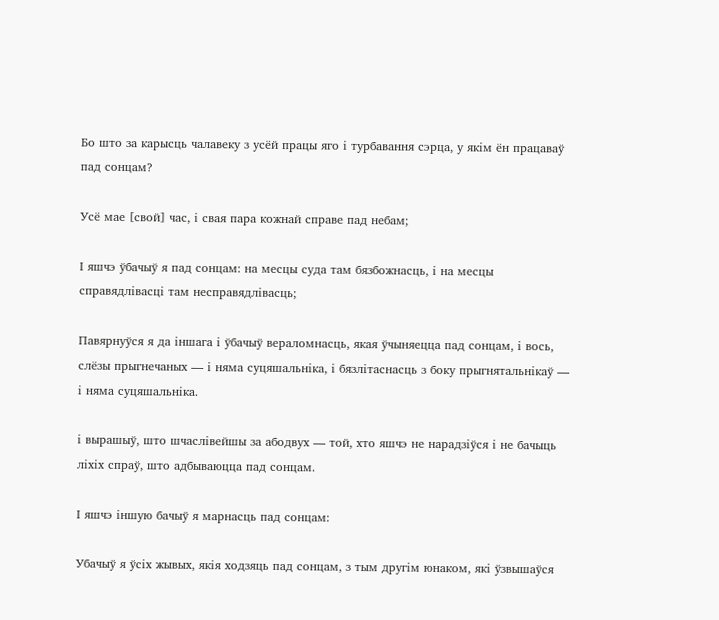Бо што за карысць чалавеку з усёй працы яго і турбавання сэрца, у якім ён працаваў пад сонцам?

Усё мае [свой] час, і свая пара кожнай справе пад небам;

І яшчэ ўбачыў я пад сонцам: на месцы суда там бязбожнасць, і на месцы справядлівасці там несправядлівасць;

Павярнуўся я да іншага і ўбачыў вераломнасць, якая ўчыняецца пад сонцам, і вось, слёзы прыгнечаных — і няма суцяшальніка, і бязлітаснасць з боку прыгнятальнікаў — і няма суцяшальніка.

і вырашыў, што шчаслівейшы за абодвух — той, хто яшчэ не нарадзіўся і не бачыць ліхіх спраў, што адбываюцца пад сонцам.

І яшчэ іншую бачыў я марнасць пад сонцам:

Убачыў я ўсіх жывых, якія ходзяць пад сонцам, з тым другім юнаком, які ўзвышаўся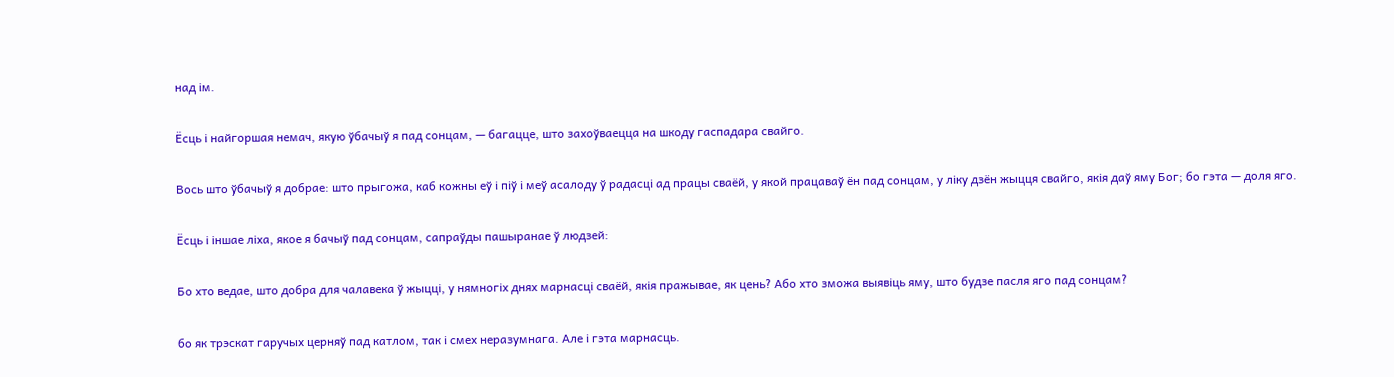над ім.

Ёсць і найгоршая немач, якую ўбачыў я пад сонцам, — багацце, што захоўваецца на шкоду гаспадара свайго.

Вось што ўбачыў я добрае: што прыгожа, каб кожны еў і піў і меў асалоду ў радасці ад працы сваёй, у якой працаваў ён пад сонцам, у ліку дзён жыцця свайго, якія даў яму Бог; бо гэта — доля яго.

Ёсць і іншае ліха, якое я бачыў пад сонцам, сапраўды пашыранае ў людзей:

Бо хто ведае, што добра для чалавека ў жыцці, у нямногіх днях марнасці сваёй, якія пражывае, як цень? Або хто зможа выявіць яму, што будзе пасля яго пад сонцам?

бо як трэскат гаручых церняў пад катлом, так і смех неразумнага. Але і гэта марнасць.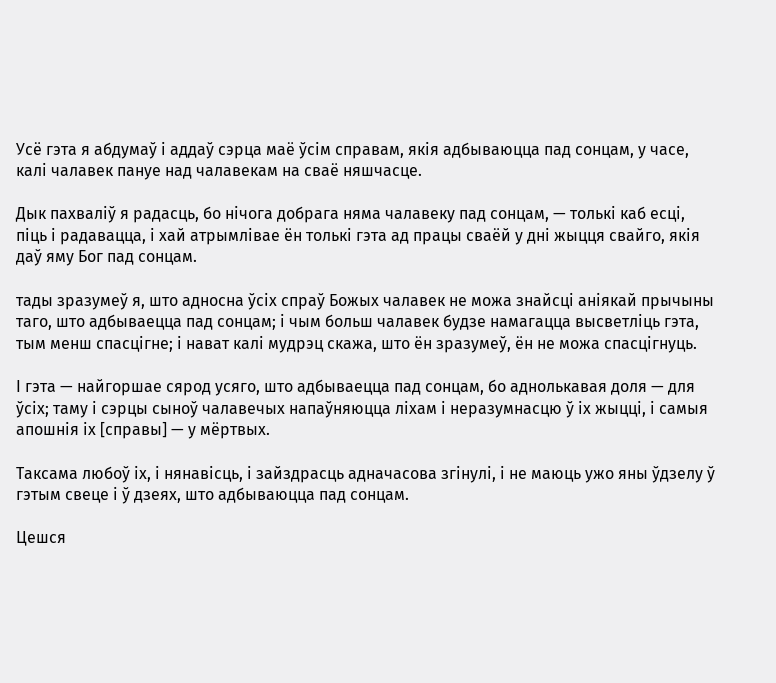Усё гэта я абдумаў і аддаў сэрца маё ўсім справам, якія адбываюцца пад сонцам, у часе, калі чалавек пануе над чалавекам на сваё няшчасце.

Дык пахваліў я радасць, бо нічога добрага няма чалавеку пад сонцам, — толькі каб есці, піць і радавацца, і хай атрымлівае ён толькі гэта ад працы сваёй у дні жыцця свайго, якія даў яму Бог пад сонцам.

тады зразумеў я, што адносна ўсіх спраў Божых чалавек не можа знайсці аніякай прычыны таго, што адбываецца пад сонцам; і чым больш чалавек будзе намагацца высветліць гэта, тым менш спасцігне; і нават калі мудрэц скажа, што ён зразумеў, ён не можа спасцігнуць.

І гэта — найгоршае сярод усяго, што адбываецца пад сонцам, бо аднолькавая доля — для ўсіх; таму і сэрцы сыноў чалавечых напаўняюцца ліхам і неразумнасцю ў іх жыцці, і самыя апошнія іх [справы] — у мёртвых.

Таксама любоў іх, і нянавісць, і зайздрасць адначасова згінулі, і не маюць ужо яны ўдзелу ў гэтым свеце і ў дзеях, што адбываюцца пад сонцам.

Цешся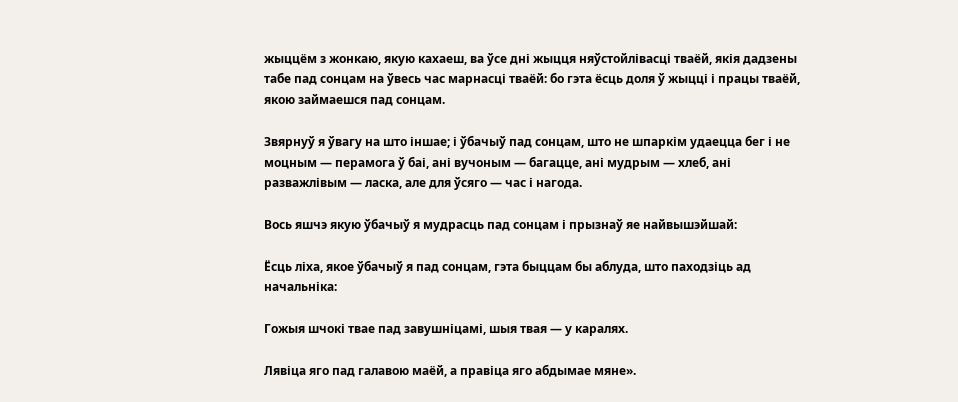жыццём з жонкаю, якую кахаеш, ва ўсе дні жыцця няўстойлівасці тваёй, якія дадзены табе пад сонцам на ўвесь час марнасці тваёй: бо гэта ёсць доля ў жыцці і працы тваёй, якою займаешся пад сонцам.

Звярнуў я ўвагу на што іншае; і ўбачыў пад сонцам, што не шпаркім удаецца бег і не моцным — перамога ў баі, ані вучоным — багацце, ані мудрым — хлеб, ані разважлівым — ласка, але для ўсяго — час і нагода.

Вось яшчэ якую ўбачыў я мудрасць пад сонцам і прызнаў яе найвышэйшай:

Ёсць ліха, якое ўбачыў я пад сонцам, гэта быццам бы аблуда, што паходзіць ад начальніка:

Гожыя шчокі твае пад завушніцамі, шыя твая — у каралях.

Лявіца яго пад галавою маёй, а правіца яго абдымае мяне».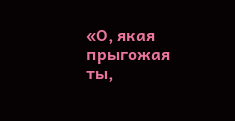«О, якая прыгожая ты,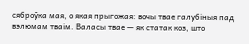сяброўка мая, о якая прыгожая: вочы твае галубіныя пад вэлюмам тваім. Валасы твае — як статак коз, што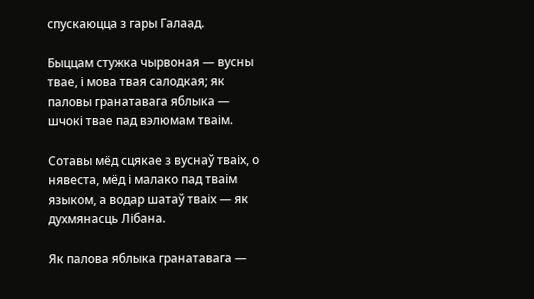спускаюцца з гары Галаад.

Быццам стужка чырвоная — вусны твае, і мова твая салодкая; як паловы гранатавага яблыка — шчокі твае пад вэлюмам тваім.

Сотавы мёд сцякае з вуснаў тваіх, о нявеста, мёд і малако пад тваім языком, а водар шатаў тваіх — як духмянасць Лібана.

Як палова яблыка гранатавага —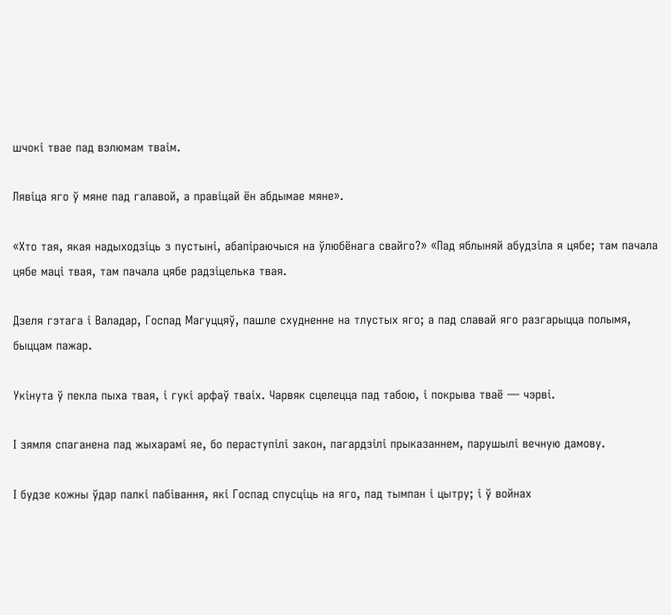шчокі твае пад вэлюмам тваім.

Лявіца яго ў мяне пад галавой, а правіцай ён абдымае мяне».

«Хто тая, якая надыходзіць з пустыні, абапіраючыся на ўлюбёнага свайго?» «Пад яблыняй абудзіла я цябе; там пачала цябе маці твая, там пачала цябе радзіцелька твая.

Дзеля гэтага і Валадар, Госпад Магуццяў, пашле схудненне на тлустых яго; а пад славай яго разгарыцца полымя, быццам пажар.

Укінута ў пекла пыха твая, і гукі арфаў тваіх. Чарвяк сцелецца пад табою, і покрыва тваё — чэрві.

І зямля спаганена пад жыхарамі яе, бо пераступілі закон, пагардзілі прыказаннем, парушылі вечную дамову.

І будзе кожны ўдар палкі пабівання, які Госпад спусціць на яго, пад тымпан і цытру; і ў войнах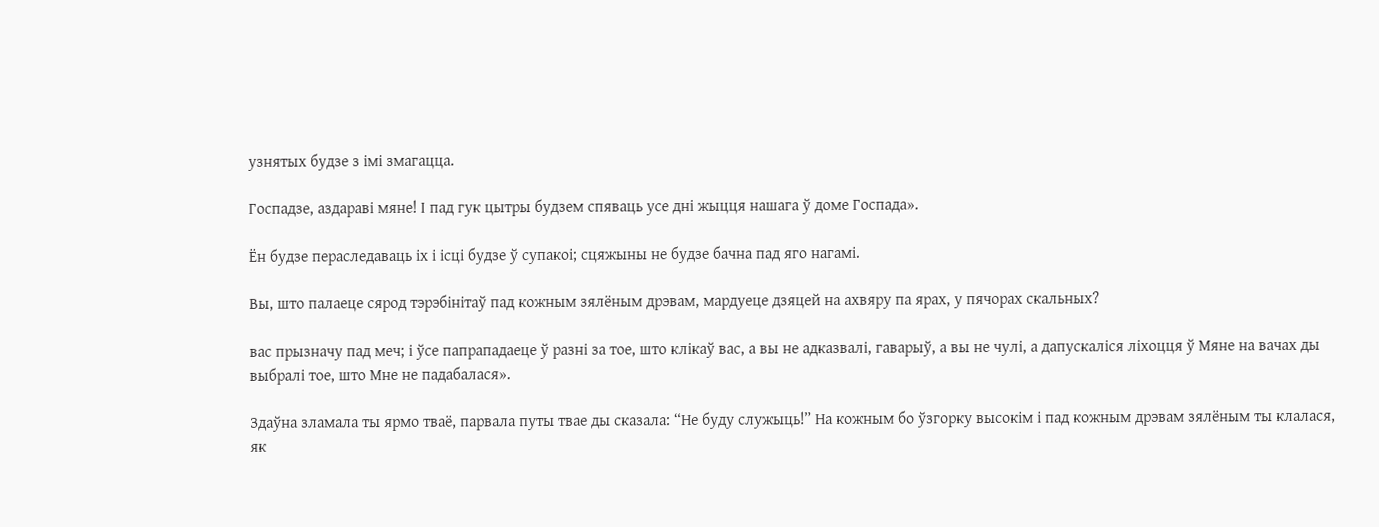узнятых будзе з імі змагацца.

Госпадзе, аздараві мяне! І пад гук цытры будзем спяваць усе дні жыцця нашага ў доме Госпада».

Ён будзе пераследаваць іх і ісці будзе ў супакоі; сцяжыны не будзе бачна пад яго нагамі.

Вы, што палаеце сярод тэрэбінітаў пад кожным зялёным дрэвам, мардуеце дзяцей на ахвяру па ярах, у пячорах скальных?

вас прызначу пад меч; і ўсе папрападаеце ў разні за тое, што клікаў вас, а вы не адказвалі, гаварыў, а вы не чулі, а дапускаліся ліхоцця ў Мяне на вачах ды выбралі тое, што Мне не падабалася».

Здаўна зламала ты ярмо тваё, парвала путы твае ды сказала: “Не буду служыць!” На кожным бо ўзгорку высокім і пад кожным дрэвам зялёным ты клалася, як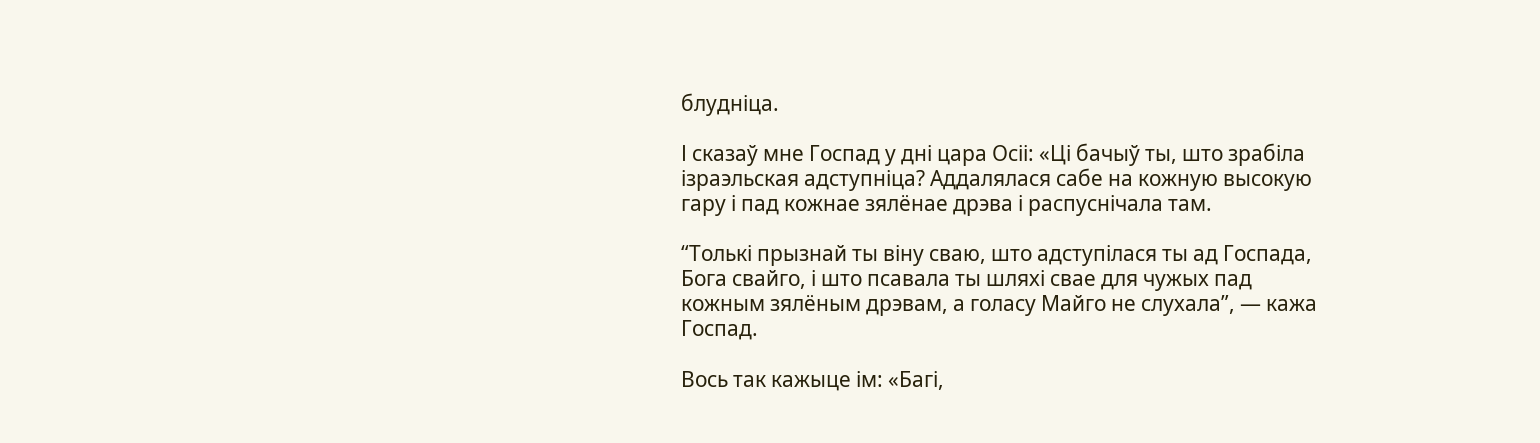блудніца.

І сказаў мне Госпад у дні цара Осіі: «Ці бачыў ты, што зрабіла ізраэльская адступніца? Аддалялася сабе на кожную высокую гару і пад кожнае зялёнае дрэва і распуснічала там.

“Толькі прызнай ты віну сваю, што адступілася ты ад Госпада, Бога свайго, і што псавала ты шляхі свае для чужых пад кожным зялёным дрэвам, а голасу Майго не слухала”, — кажа Госпад.

Вось так кажыце ім: «Багі,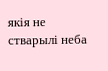якія не стварылі неба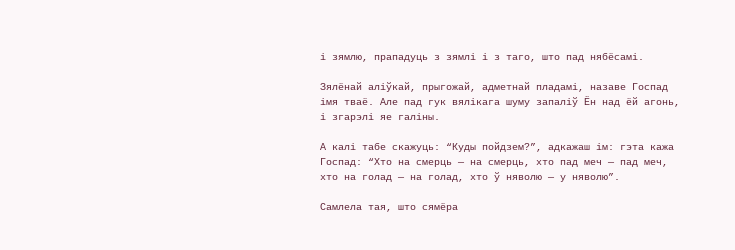і зямлю, прападуць з зямлі і з таго, што пад нябёсамі.

Зялёнай аліўкай, прыгожай, адметнай пладамі, назаве Госпад імя тваё. Але пад гук вялікага шуму запаліў Ён над ёй агонь, і згарэлі яе галіны.

А калі табе скажуць: “Куды пойдзем?”, адкажаш ім: гэта кажа Госпад: “Хто на смерць — на смерць, хто пад меч — пад меч, хто на голад — на голад, хто ў няволю — у няволю”.

Самлела тая, што сямёра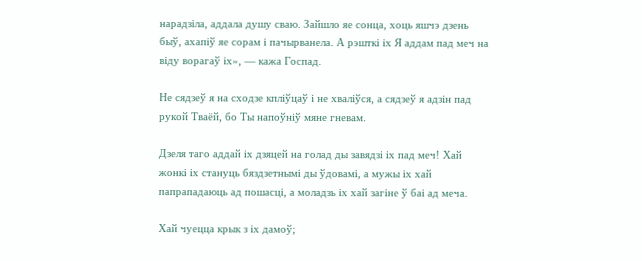нарадзіла, аддала душу сваю. Зайшло яе сонца, хоць яшчэ дзень быў, ахапіў яе сорам і пачырванела. А рэшткі іх Я аддам пад меч на віду ворагаў іх», — кажа Госпад.

Не сядзеў я на сходзе кпліўцаў і не хваліўся, а сядзеў я адзін пад рукой Тваёй, бо Ты напоўніў мяне гневам.

Дзеля таго аддай іх дзяцей на голад ды завядзі іх пад меч! Хай жонкі іх стануць бяздзетнымі ды ўдовамі, а мужы іх хай папрападаюць ад пошасці, а моладзь іх хай загіне ў баі ад меча.

Хай чуецца крык з іх дамоў;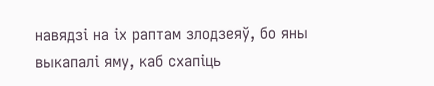навядзі на іх раптам злодзеяў, бо яны выкапалі яму, каб схапіць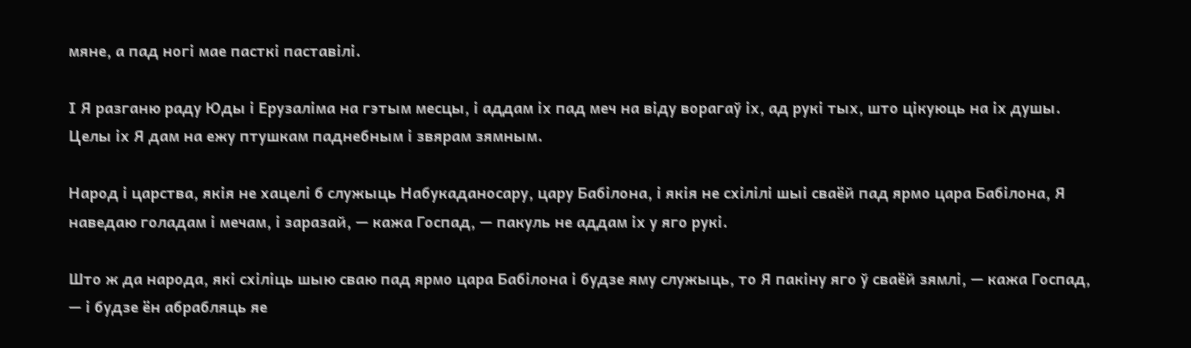мяне, а пад ногі мае пасткі паставілі.

І Я разганю раду Юды і Ерузаліма на гэтым месцы, і аддам іх пад меч на віду ворагаў іх, ад рукі тых, што цікуюць на іх душы. Целы іх Я дам на ежу птушкам паднебным і звярам зямным.

Народ і царства, якія не хацелі б служыць Набукаданосару, цару Бабілона, і якія не схілілі шыі сваёй пад ярмо цара Бабілона, Я наведаю голадам і мечам, і заразай, — кажа Госпад, — пакуль не аддам іх у яго рукі.

Што ж да народа, які схіліць шыю сваю пад ярмо цара Бабілона і будзе яму служыць, то Я пакіну яго ў сваёй зямлі, — кажа Госпад, — і будзе ён абрабляць яе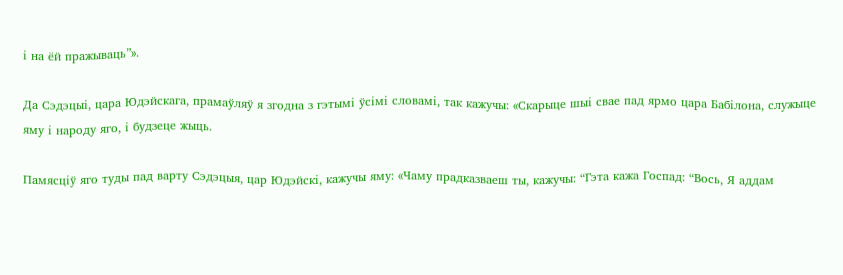і на ёй пражываць”».

Да Сэдэцыі, цара Юдэйскага, прамаўляў я згодна з гэтымі ўсімі словамі, так кажучы: «Скарыце шыі свае пад ярмо цара Бабілона, служыце яму і народу яго, і будзеце жыць.

Памясціў яго туды пад варту Сэдэцыя, цар Юдэйскі, кажучы яму: «Чаму прадказваеш ты, кажучы: “Гэта кажа Госпад: “Вось, Я аддам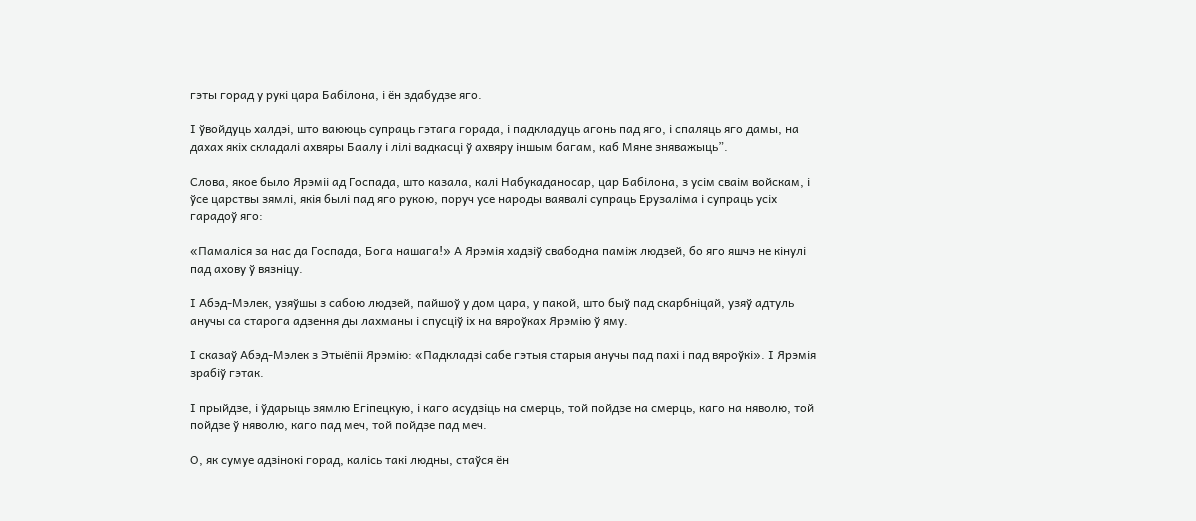гэты горад у рукі цара Бабілона, і ён здабудзе яго.

І ўвойдуць халдэі, што ваююць супраць гэтага горада, і падкладуць агонь пад яго, і спаляць яго дамы, на дахах якіх складалі ахвяры Баалу і лілі вадкасці ў ахвяру іншым багам, каб Мяне зняважыць”.

Слова, якое было Ярэміі ад Госпада, што казала, калі Набукаданосар, цар Бабілона, з усім сваім войскам, і ўсе царствы зямлі, якія былі пад яго рукою, поруч усе народы ваявалі супраць Ерузаліма і супраць усіх гарадоў яго:

«Памаліся за нас да Госпада, Бога нашага!» А Ярэмія хадзіў свабодна паміж людзей, бо яго яшчэ не кінулі пад ахову ў вязніцу.

І Абэд-Мэлек, узяўшы з сабою людзей, пайшоў у дом цара, у пакой, што быў пад скарбніцай, узяў адтуль анучы са старога адзення ды лахманы і спусціў іх на вяроўках Ярэмію ў яму.

І сказаў Абэд-Мэлек з Этыёпіі Ярэмію: «Падкладзі сабе гэтыя старыя анучы пад пахі і пад вяроўкі». І Ярэмія зрабіў гэтак.

І прыйдзе, і ўдарыць зямлю Егіпецкую, і каго асудзіць на смерць, той пойдзе на смерць, каго на няволю, той пойдзе ў няволю, каго пад меч, той пойдзе пад меч.

О, як сумуе адзінокі горад, калісь такі людны, стаўся ён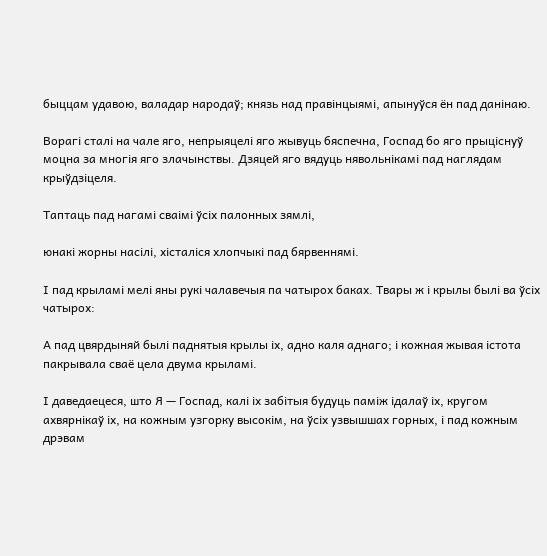быццам удавою, валадар народаў; князь над правінцыямі, апынуўся ён пад данінаю.

Ворагі сталі на чале яго, непрыяцелі яго жывуць бяспечна, Госпад бо яго прыціснуў моцна за многія яго злачынствы. Дзяцей яго вядуць нявольнікамі пад наглядам крыўдзіцеля.

Таптаць пад нагамі сваімі ўсіх палонных зямлі,

юнакі жорны насілі, хісталіся хлопчыкі пад бярвеннямі.

І пад крыламі мелі яны рукі чалавечыя па чатырох баках. Твары ж і крылы былі ва ўсіх чатырох:

А пад цвярдыняй былі паднятыя крылы іх, адно каля аднаго; і кожная жывая істота пакрывала сваё цела двума крыламі.

І даведаецеся, што Я — Госпад, калі іх забітыя будуць паміж ідалаў іх, кругом ахвярнікаў іх, на кожным узгорку высокім, на ўсіх узвышшах горных, і пад кожным дрэвам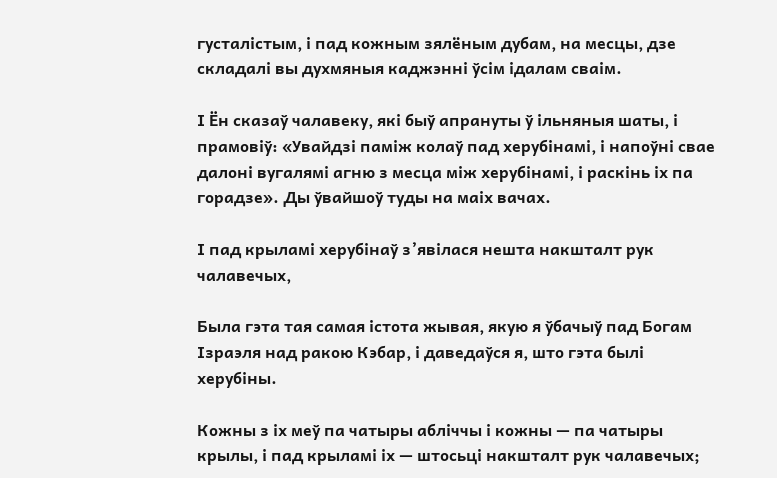густалістым, і пад кожным зялёным дубам, на месцы, дзе складалі вы духмяныя каджэнні ўсім ідалам сваім.

І Ён сказаў чалавеку, які быў апрануты ў ільняныя шаты, і прамовіў: «Увайдзі паміж колаў пад херубінамі, і напоўні свае далоні вугалямі агню з месца між херубінамі, і раскінь іх па горадзе». Ды ўвайшоў туды на маіх вачах.

І пад крыламі херубінаў з’явілася нешта накшталт рук чалавечых,

Была гэта тая самая істота жывая, якую я ўбачыў пад Богам Ізраэля над ракою Кэбар, і даведаўся я, што гэта былі херубіны.

Кожны з іх меў па чатыры абліччы і кожны — па чатыры крылы, і пад крыламі іх — штосьці накшталт рук чалавечых;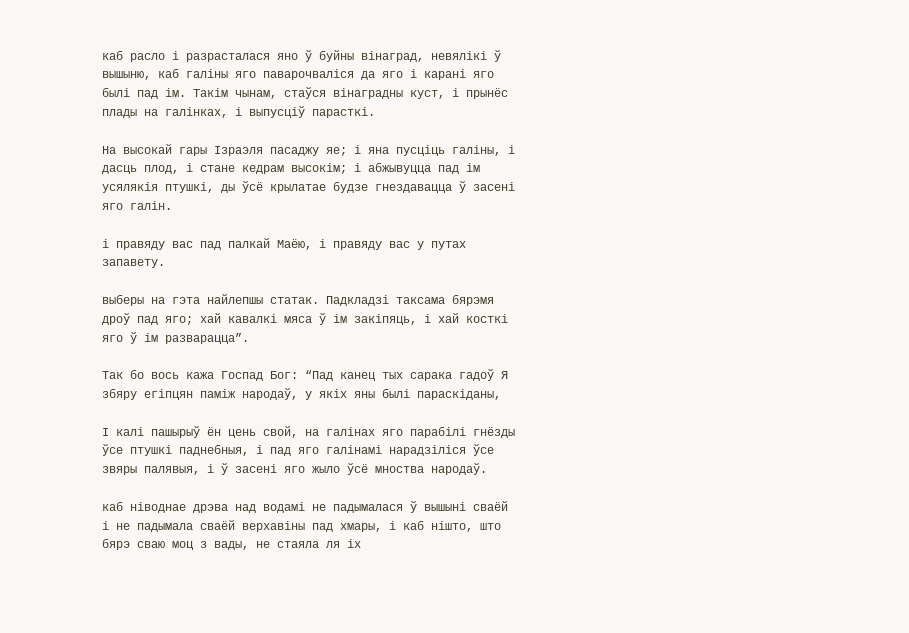каб расло і разрасталася яно ў буйны вінаград, невялікі ў вышыню, каб галіны яго паварочваліся да яго і карані яго былі пад ім. Такім чынам, стаўся вінаградны куст, і прынёс плады на галінках, і выпусціў парасткі.

На высокай гары Ізраэля пасаджу яе; і яна пусціць галіны, і дасць плод, і стане кедрам высокім; і абжывуцца пад ім усялякія птушкі, ды ўсё крылатае будзе гнездавацца ў засені яго галін.

і правяду вас пад палкай Маёю, і правяду вас у путах запавету.

выберы на гэта найлепшы статак. Падкладзі таксама бярэмя дроў пад яго; хай кавалкі мяса ў ім закіпяць, і хай косткі яго ў ім разварацца”.

Так бо вось кажа Госпад Бог: “Пад канец тых сарака гадоў Я збяру егіпцян паміж народаў, у якіх яны былі параскіданы,

І калі пашырыў ён цень свой, на галінах яго парабілі гнёзды ўсе птушкі паднебныя, і пад яго галінамі нарадзіліся ўсе звяры палявыя, і ў засені яго жыло ўсё мноства народаў.

каб ніводнае дрэва над водамі не падымалася ў вышыні сваёй і не падымала сваёй верхавіны пад хмары, і каб нішто, што бярэ сваю моц з вады, не стаяла ля іх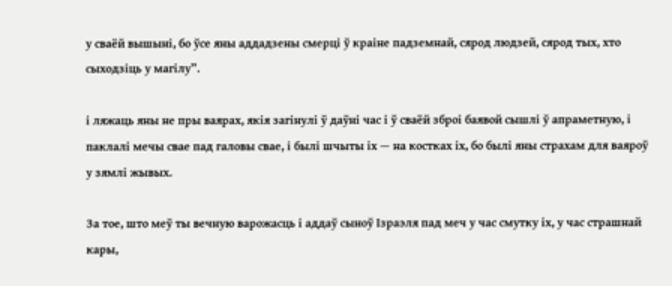у сваёй вышыні, бо ўсе яны аддадзены смерці ў краіне падземнай, сярод людзей, сярод тых, хто сыходзіць у магілу”.

і ляжаць яны не пры ваярах, якія загінулі ў даўні час і ў сваёй зброі баявой сышлі ў апраметную, і паклалі мечы свае пад галовы свае, і былі шчыты іх — на костках іх, бо былі яны страхам для ваяроў у зямлі жывых.

За тое, што меў ты вечную варожасць і аддаў сыноў Ізраэля пад меч у час смутку іх, у час страшнай кары,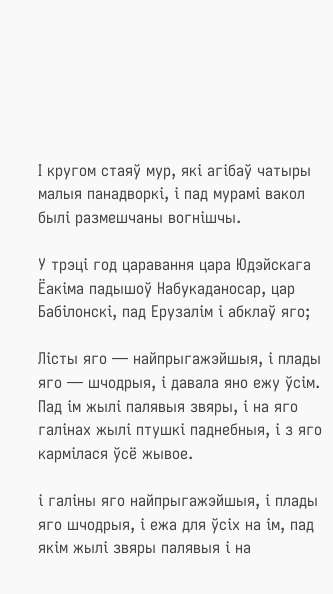І кругом стаяў мур, які агібаў чатыры малыя панадворкі, і пад мурамі вакол былі размешчаны вогнішчы.

У трэці год царавання цара Юдэйскага Ёакіма падышоў Набукаданосар, цар Бабілонскі, пад Ерузалім і абклаў яго;

Лісты яго — найпрыгажэйшыя, і плады яго — шчодрыя, і давала яно ежу ўсім. Пад ім жылі палявыя звяры, і на яго галінах жылі птушкі паднебныя, і з яго кармілася ўсё жывое.

і галіны яго найпрыгажэйшыя, і плады яго шчодрыя, і ежа для ўсіх на ім, пад якім жылі звяры палявыя і на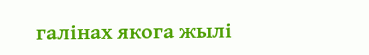галінах якога жылі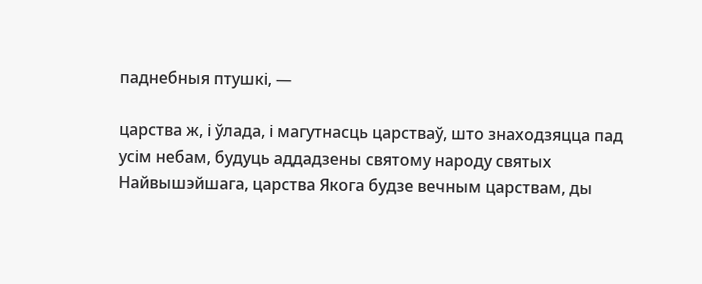паднебныя птушкі, —

царства ж, і ўлада, і магутнасць царстваў, што знаходзяцца пад усім небам, будуць аддадзены святому народу святых Найвышэйшага, царства Якога будзе вечным царствам, ды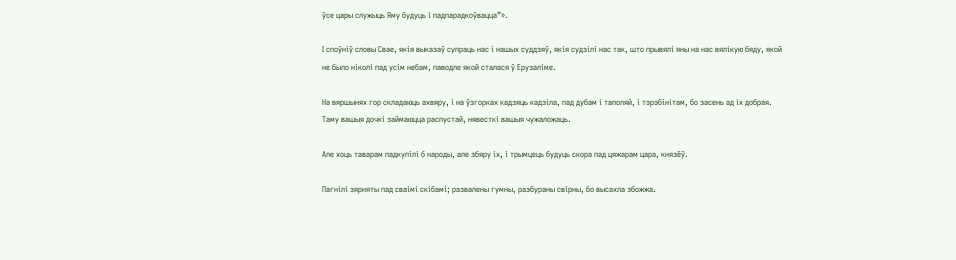ўсе цары служыць Яму будуць і падпарадкоўвацца”».

І споўніў словы Свае, якія выказаў супраць нас і нашых суддзяў, якія судзілі нас так, што прывялі яны на нас вялікую бяду, якой не было ніколі пад усім небам, паводле якой сталася ў Ерузаліме.

На вяршынях гор складаюць ахвяру, і на ўзгорках кадзяць кадзіла, пад дубам і таполяй, і тэрэбінітам, бо засень ад іх добрая. Таму вашыя дочкі займаюцца распустай, нявесткі вашыя чужаложаць.

Але хоць таварам падкупілі б народы, але збяру іх, і трымцець будуць скора пад цяжарам цара, князёў.

Пагнілі зярняты пад сваімі скібамі; развалены гумны, разбураны свірны, бо высахла збожжа.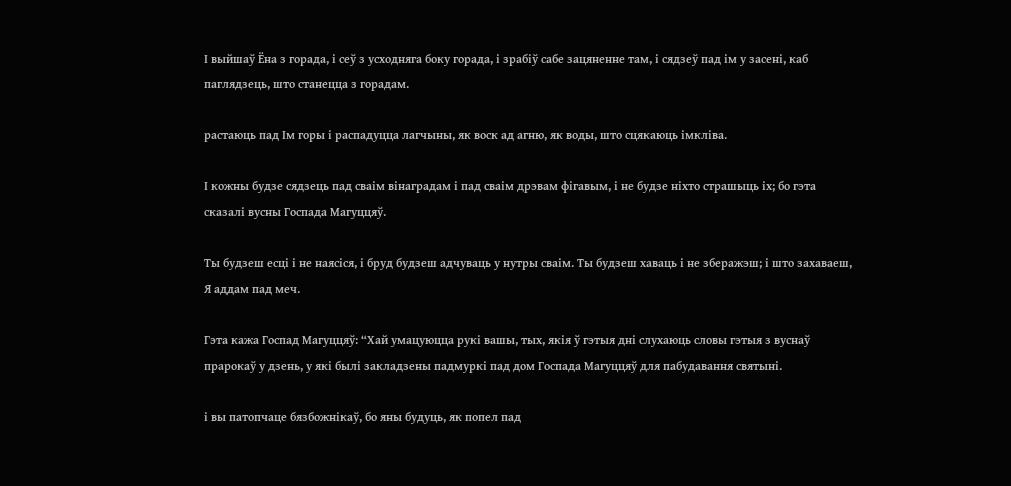І выйшаў Ёна з горада, і сеў з усходняга боку горада, і зрабіў сабе зацяненне там, і сядзеў пад ім у засені, каб паглядзець, што станецца з горадам.

растаюць пад Ім горы і распадуцца лагчыны, як воск ад агню, як воды, што сцякаюць імкліва.

І кожны будзе сядзець пад сваім вінаградам і пад сваім дрэвам фігавым, і не будзе ніхто страшыць іх; бо гэта сказалі вусны Госпада Магуццяў.

Ты будзеш есці і не наясіся, і бруд будзеш адчуваць у нутры сваім. Ты будзеш хаваць і не зберажэш; і што захаваеш, Я аддам пад меч.

Гэта кажа Госпад Магуццяў: “Хай умацуюцца рукі вашы, тых, якія ў гэтыя дні слухаюць словы гэтыя з вуснаў прарокаў у дзень, у які былі закладзены падмуркі пад дом Госпада Магуццяў для пабудавання святыні.

і вы патопчаце бязбожнікаў, бо яны будуць, як попел пад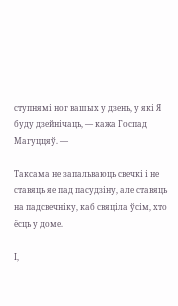ступнямі ног вашых у дзень, у які Я буду дзейнічаць, — кажа Госпад Магуццяў. —

Таксама не запальваюць свечкі і не ставяць яе пад пасудзіну, але ставяць на падсвечніку, каб свяціла ўсім, хто ёсць у доме.

І,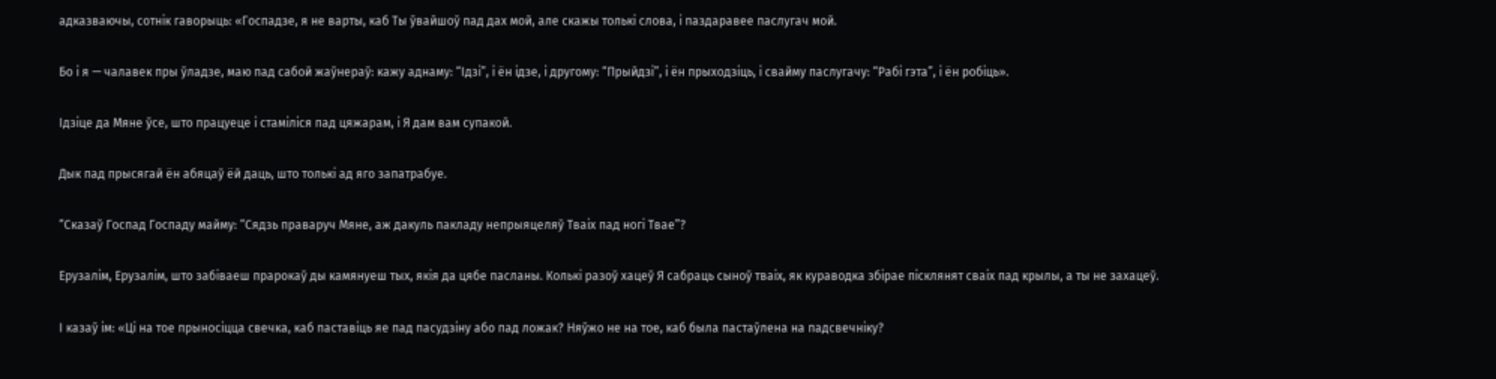адказваючы, сотнік гаворыць: «Госпадзе, я не варты, каб Ты ўвайшоў пад дах мой, але скажы толькі слова, і паздаравее паслугач мой.

Бо і я — чалавек пры ўладзе, маю пад сабой жаўнераў: кажу аднаму: “Ідзі”, і ён ідзе, і другому: “Прыйдзі”, і ён прыходзіць, і свайму паслугачу: “Рабі гэта”, і ён робіць».

Ідзіце да Мяне ўсе, што працуеце і стаміліся пад цяжарам, і Я дам вам супакой.

Дык пад прысягай ён абяцаў ёй даць, што толькі ад яго запатрабуе.

“Сказаў Госпад Госпаду майму: “Сядзь праваруч Мяне, аж дакуль пакладу непрыяцеляў Тваіх пад ногі Твае”?

Ерузалім, Ерузалім, што забіваеш прарокаў ды камянуеш тых, якія да цябе пасланы. Колькі разоў хацеў Я сабраць сыноў тваіх, як кураводка збірае пісклянят сваіх пад крылы, а ты не захацеў.

І казаў ім: «Ці на тое прыносіцца свечка, каб паставіць яе пад пасудзіну або пад ложак? Няўжо не на тое, каб была пастаўлена на падсвечніку?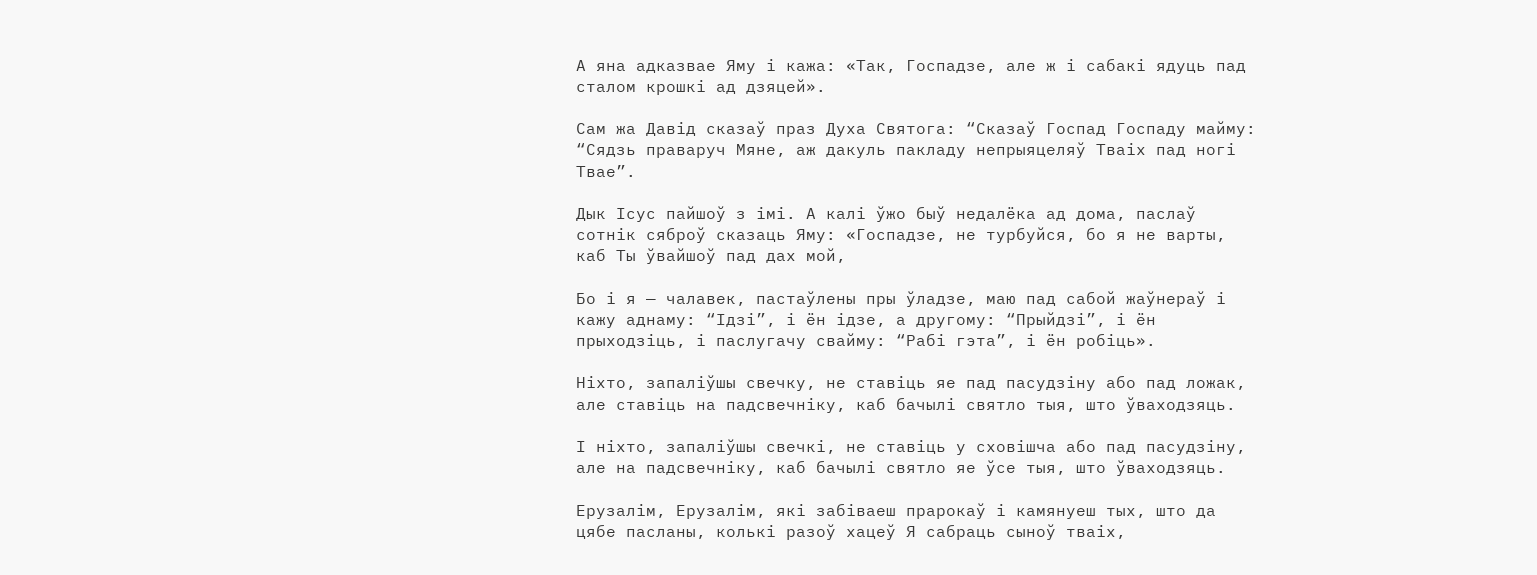А яна адказвае Яму і кажа: «Так, Госпадзе, але ж і сабакі ядуць пад сталом крошкі ад дзяцей».

Сам жа Давід сказаў праз Духа Святога: “Сказаў Госпад Госпаду майму: “Сядзь праваруч Мяне, аж дакуль пакладу непрыяцеляў Тваіх пад ногі Твае”.

Дык Ісус пайшоў з імі. А калі ўжо быў недалёка ад дома, паслаў сотнік сяброў сказаць Яму: «Госпадзе, не турбуйся, бо я не варты, каб Ты ўвайшоў пад дах мой,

Бо і я — чалавек, пастаўлены пры ўладзе, маю пад сабой жаўнераў і кажу аднаму: “Ідзі”, і ён ідзе, а другому: “Прыйдзі”, і ён прыходзіць, і паслугачу свайму: “Рабі гэта”, і ён робіць».

Ніхто, запаліўшы свечку, не ставіць яе пад пасудзіну або пад ложак, але ставіць на падсвечніку, каб бачылі святло тыя, што ўваходзяць.

І ніхто, запаліўшы свечкі, не ставіць у сховішча або пад пасудзіну, але на падсвечніку, каб бачылі святло яе ўсе тыя, што ўваходзяць.

Ерузалім, Ерузалім, які забіваеш прарокаў і камянуеш тых, што да цябе пасланы, колькі разоў хацеў Я сабраць сыноў тваіх,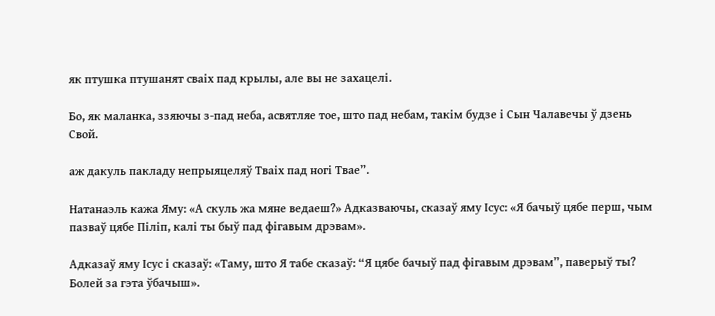як птушка птушанят сваіх пад крылы, але вы не захацелі.

Бо, як маланка, ззяючы з-пад неба, асвятляе тое, што пад небам, такім будзе і Сын Чалавечы ў дзень Свой.

аж дакуль пакладу непрыяцеляў Тваіх пад ногі Твае”.

Натанаэль кажа Яму: «А скуль жа мяне ведаеш?» Адказваючы, сказаў яму Ісус: «Я бачыў цябе перш, чым пазваў цябе Піліп, калі ты быў пад фігавым дрэвам».

Адказаў яму Ісус і сказаў: «Таму, што Я табе сказаў: “Я цябе бачыў пад фігавым дрэвам”, паверыў ты? Болей за гэта ўбачыш».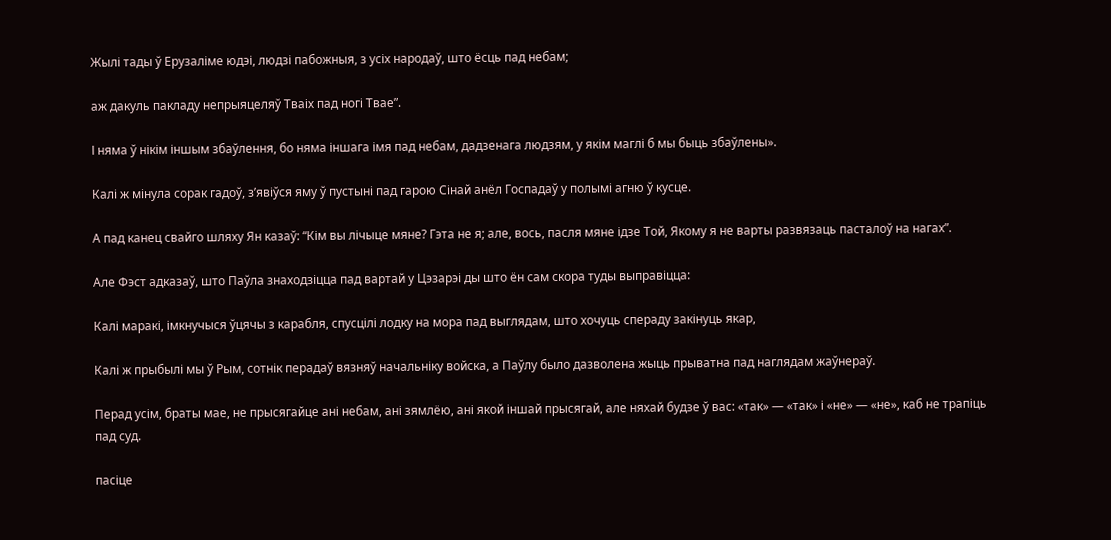Жылі тады ў Ерузаліме юдэі, людзі пабожныя, з усіх народаў, што ёсць пад небам;

аж дакуль пакладу непрыяцеляў Тваіх пад ногі Твае”.

І няма ў нікім іншым збаўлення, бо няма іншага імя пад небам, дадзенага людзям, у якім маглі б мы быць збаўлены».

Калі ж мінула сорак гадоў, з’явіўся яму ў пустыні пад гарою Сінай анёл Госпадаў у полымі агню ў кусце.

А пад канец свайго шляху Ян казаў: “Кім вы лічыце мяне? Гэта не я; але, вось, пасля мяне ідзе Той, Якому я не варты развязаць пасталоў на нагах”.

Але Фэст адказаў, што Паўла знаходзіцца пад вартай у Цэзарэі ды што ён сам скора туды выправіцца:

Калі маракі, імкнучыся ўцячы з карабля, спусцілі лодку на мора пад выглядам, што хочуць спераду закінуць якар,

Калі ж прыбылі мы ў Рым, сотнік перадаў вязняў начальніку войска, а Паўлу было дазволена жыць прыватна пад наглядам жаўнераў.

Перад усім, браты мае, не прысягайце ані небам, ані зямлёю, ані якой іншай прысягай, але няхай будзе ў вас: «так» — «так» і «не» — «не», каб не трапіць пад суд.

пасіце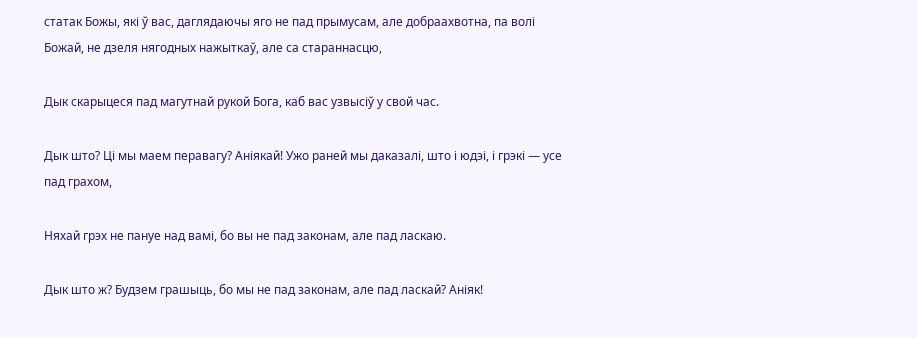статак Божы, які ў вас, даглядаючы яго не пад прымусам, але добраахвотна, па волі Божай, не дзеля нягодных нажыткаў, але са стараннасцю,

Дык скарыцеся пад магутнай рукой Бога, каб вас узвысіў у свой час.

Дык што? Ці мы маем перавагу? Аніякай! Ужо раней мы даказалі, што і юдэі, і грэкі — усе пад грахом,

Няхай грэх не пануе над вамі, бо вы не пад законам, але пад ласкаю.

Дык што ж? Будзем грашыць, бо мы не пад законам, але пад ласкай? Аніяк!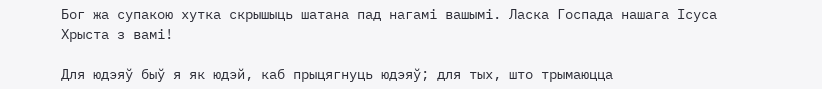Бог жа супакою хутка скрышыць шатана пад нагамі вашымі. Ласка Госпада нашага Ісуса Хрыста з вамі!

Для юдэяў быў я як юдэй, каб прыцягнуць юдэяў; для тых, што трымаюцца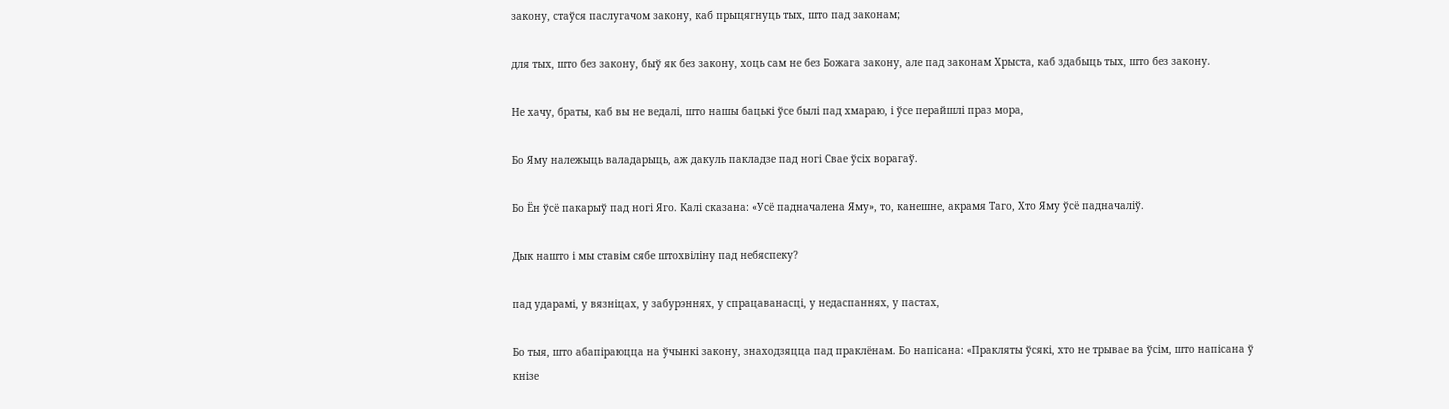закону, стаўся паслугачом закону, каб прыцягнуць тых, што пад законам;

для тых, што без закону, быў як без закону, хоць сам не без Божага закону, але пад законам Хрыста, каб здабыць тых, што без закону.

Не хачу, браты, каб вы не ведалі, што нашы бацькі ўсе былі пад хмараю, і ўсе перайшлі праз мора,

Бо Яму належыць валадарыць, аж дакуль пакладзе пад ногі Свае ўсіх ворагаў.

Бо Ён ўсё пакарыў пад ногі Яго. Калі сказана: «Усё падначалена Яму», то, канешне, акрамя Таго, Хто Яму ўсё падначаліў.

Дык нашто і мы ставім сябе штохвіліну пад небяспеку?

пад ударамі, у вязніцах, у забурэннях, у спрацаванасці, у недаспаннях, у пастах,

Бо тыя, што абапіраюцца на ўчынкі закону, знаходзяцца пад праклёнам. Бо напісана: «Пракляты ўсякі, хто не трывае ва ўсім, што напісана ў кнізе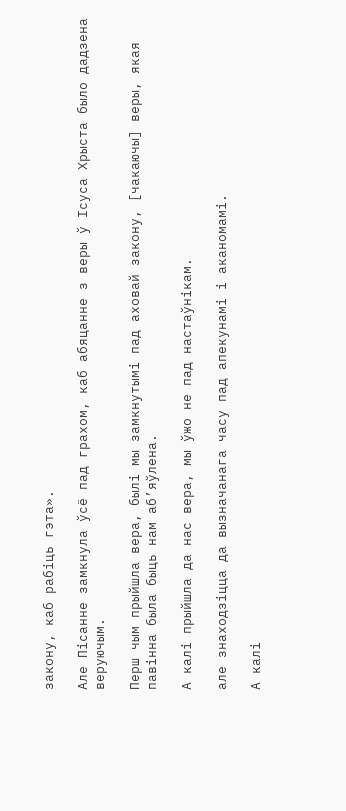закону, каб рабіць гэта».

Але Пісанне замкнула ўсё пад грахом, каб абяцанне з веры ў Ісуса Хрыста было дадзена веруючым.

Перш чым прыйшла вера, былі мы замкнутымі пад аховай закону, [чакаючы] веры, якая павінна была быць нам аб’яўлена.

А калі прыйшла да нас вера, мы ўжо не пад настаўнікам.

але знаходзіцца да вызначанага часу пад апекунамі і аканомамі.

А калі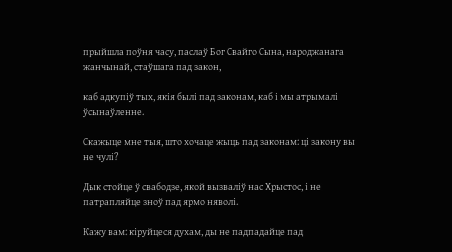прыйшла поўня часу, паслаў Бог Свайго Сына, народжанага жанчынай, стаўшага пад закон,

каб адкупіў тых, якія былі пад законам, каб і мы атрымалі ўсынаўленне.

Скажыце мне тыя, што хочаце жыць пад законам: ці закону вы не чулі?

Дык стойце ў свабодзе, якой вызваліў нас Хрыстос, і не патрапляйце зноў пад ярмо няволі.

Кажу вам: кіруйцеся духам, ды не падпадайце пад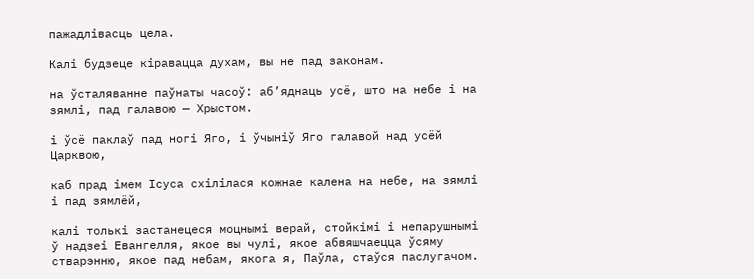пажадлівасць цела.

Калі будзеце кіравацца духам, вы не пад законам.

на ўсталяванне паўнаты часоў: аб’яднаць усё, што на небе і на зямлі, пад галавою — Хрыстом.

і ўсё паклаў пад ногі Яго, і ўчыніў Яго галавой над усёй Царквою,

каб прад імем Ісуса схілілася кожнае калена на небе, на зямлі і пад зямлёй,

калі толькі застанецеся моцнымі верай, стойкімі і непарушнымі ў надзеі Евангелля, якое вы чулі, якое абвяшчаецца ўсяму стварэнню, якое пад небам, якога я, Паўла, стаўся паслугачом.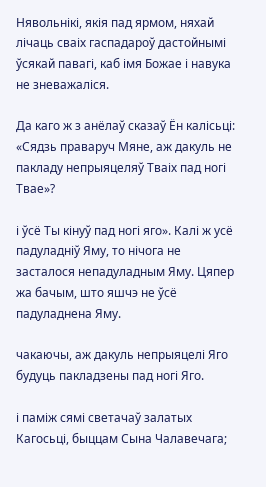Нявольнікі, якія пад ярмом, няхай лічаць сваіх гаспадароў дастойнымі ўсякай павагі, каб імя Божае і навука не зневажаліся.

Да каго ж з анёлаў сказаў Ён калісьці: «Сядзь праваруч Мяне, аж дакуль не пакладу непрыяцеляў Тваіх пад ногі Твае»?

і ўсё Ты кінуў пад ногі яго». Калі ж усё падуладніў Яму, то нічога не засталося непадуладным Яму. Цяпер жа бачым, што яшчэ не ўсё падуладнена Яму.

чакаючы, аж дакуль непрыяцелі Яго будуць пакладзены пад ногі Яго.

і паміж сямі светачаў залатых Кагосьці, быццам Сына Чалавечага;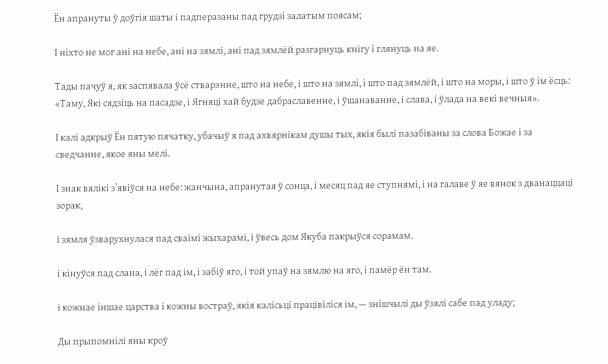Ён апрануты ў доўгія шаты і падперазаны пад грудзі залатым поясам;

І ніхто не мог ані на небе, ані на зямлі, ані пад зямлёй разгарнуць кнігу і глянуць на яе.

Тады пачуў я, як заспявала ўсё стварэнне, што на небе, і што на зямлі, і што пад зямлёй, і што на моры, і што ў ім ёсць: «Таму, Які сядзіць на пасадзе, і Ягняці хай будзе дабраславенне, і ўшанаванне, і слава, і ўлада на векі вечныя».

І калі адкрыў Ён пятую пячатку, убачыў я пад ахвярнікам душы тых, якія былі пазабіваны за слова Божае і за сведчанне, якое яны мелі.

І знак вялікі з’явіўся на небе: жанчына, апранутая ў сонца, і месяц пад яе ступнямі, і на галаве ў яе вянок з дванаццаці зорак,

і зямля ўзварухнулася пад сваімі жыхарамі, і ўвесь дом Якуба пакрыўся сорамам.

і кінуўся пад слана, і лёг пад ім, і забіў яго, і той упаў на зямлю на яго, і памёр ён там.

і кожнае іншае царства і кожны востраў, якія калісьці працівіліся ім, — знішчылі ды ўзялі сабе пад уладу;

Ды прыпомнілі яны кроў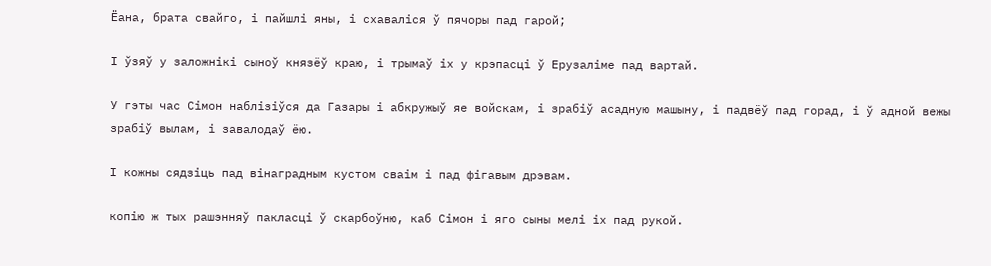Ёана, брата свайго, і пайшлі яны, і схаваліся ў пячоры пад гарой;

І ўзяў у заложнікі сыноў князёў краю, і трымаў іх у крэпасці ў Ерузаліме пад вартай.

У гэты час Сімон наблізіўся да Газары і абкружыў яе войскам, і зрабіў асадную машыну, і падвёў пад горад, і ў адной вежы зрабіў вылам, і завалодаў ёю.

І кожны сядзіць пад вінаградным кустом сваім і пад фігавым дрэвам.

копію ж тых рашэнняў пакласці ў скарбоўню, каб Сімон і яго сыны мелі іх пад рукой.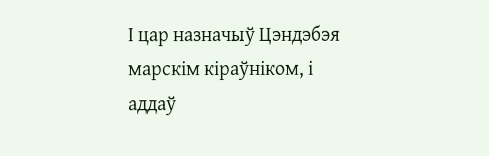І цар назначыў Цэндэбэя марскім кіраўніком, і аддаў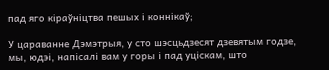пад яго кіраўніцтва пешых і коннікаў;

У цараванне Дэмэтрыя, у сто шэсцьдзесят дзевятым годзе, мы, юдэі, напісалі вам у горы і пад уціскам, што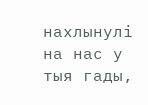нахлынулі на нас у тыя гады,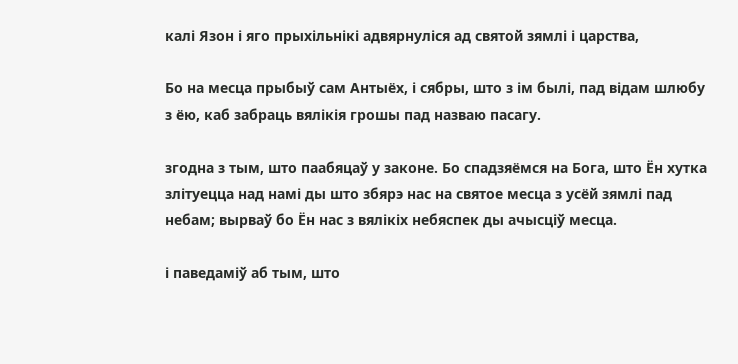калі Язон і яго прыхільнікі адвярнуліся ад святой зямлі і царства,

Бо на месца прыбыў сам Антыёх, і сябры, што з ім былі, пад відам шлюбу з ёю, каб забраць вялікія грошы пад назваю пасагу.

згодна з тым, што паабяцаў у законе. Бо спадзяёмся на Бога, што Ён хутка злітуецца над намі ды што збярэ нас на святое месца з усёй зямлі пад небам; вырваў бо Ён нас з вялікіх небяспек ды ачысціў месца.

і паведаміў аб тым, што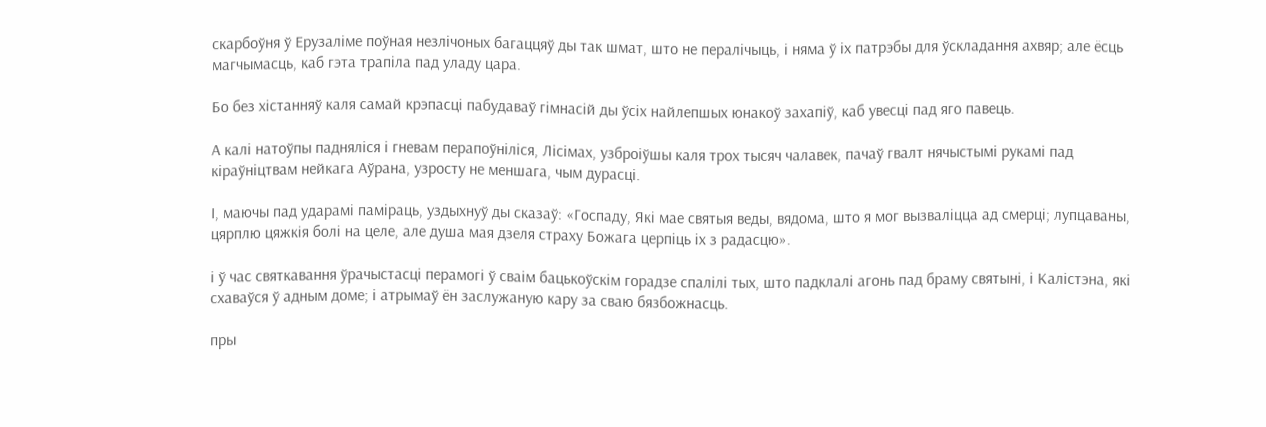скарбоўня ў Ерузаліме поўная незлічоных багаццяў ды так шмат, што не пералічыць, і няма ў іх патрэбы для ўскладання ахвяр; але ёсць магчымасць, каб гэта трапіла пад уладу цара.

Бо без хістанняў каля самай крэпасці пабудаваў гімнасій ды ўсіх найлепшых юнакоў захапіў, каб увесці пад яго павець.

А калі натоўпы падняліся і гневам перапоўніліся, Лісімах, узброіўшы каля трох тысяч чалавек, пачаў гвалт нячыстымі рукамі пад кіраўніцтвам нейкага Аўрана, узросту не меншага, чым дурасці.

І, маючы пад ударамі паміраць, уздыхнуў ды сказаў: «Госпаду, Які мае святыя веды, вядома, што я мог вызваліцца ад смерці; лупцаваны, цярплю цяжкія болі на целе, але душа мая дзеля страху Божага церпіць іх з радасцю».

і ў час святкавання ўрачыстасці перамогі ў сваім бацькоўскім горадзе спалілі тых, што падклалі агонь пад браму святыні, і Калістэна, які схаваўся ў адным доме; і атрымаў ён заслужаную кару за сваю бязбожнасць.

пры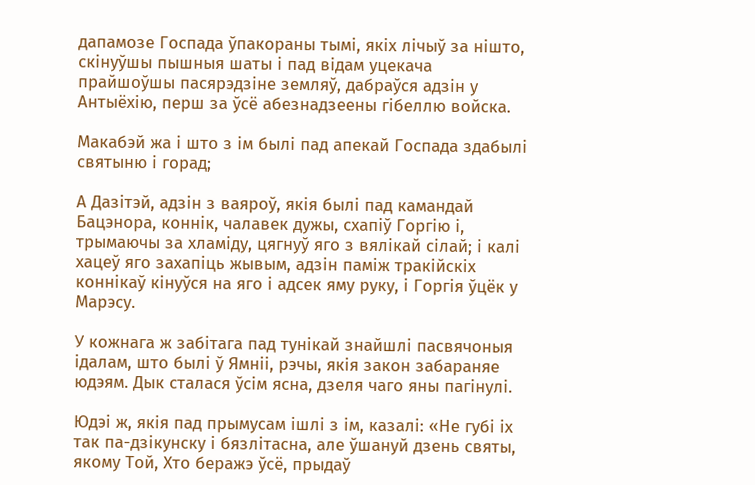дапамозе Госпада ўпакораны тымі, якіх лічыў за нішто, скінуўшы пышныя шаты і пад відам уцекача прайшоўшы пасярэдзіне земляў, дабраўся адзін у Антыёхію, перш за ўсё абезнадзеены гібеллю войска.

Макабэй жа і што з ім былі пад апекай Госпада здабылі святыню і горад;

А Дазітэй, адзін з ваяроў, якія былі пад камандай Бацэнора, коннік, чалавек дужы, схапіў Горгію і, трымаючы за хламіду, цягнуў яго з вялікай сілай; і калі хацеў яго захапіць жывым, адзін паміж тракійскіх коннікаў кінуўся на яго і адсек яму руку, і Горгія ўцёк у Марэсу.

У кожнага ж забітага пад тунікай знайшлі пасвячоныя ідалам, што былі ў Ямніі, рэчы, якія закон забараняе юдэям. Дык сталася ўсім ясна, дзеля чаго яны пагінулі.

Юдэі ж, якія пад прымусам ішлі з ім, казалі: «Не губі іх так па-дзікунску і бязлітасна, але ўшануй дзень святы, якому Той, Хто беражэ ўсё, прыдаў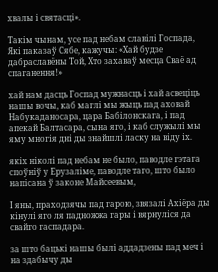хвалы і святасці».

Такім чынам, усе пад небам славілі Госпада, Які паказаў Сябе, кажучы: «Хай будзе дабраславёны Той, Хто захаваў месца Сваё ад спаганення!»

хай нам дасць Госпад мужнасць і хай асвеціць нашы вочы, каб маглі мы жыць пад аховай Набукаданосара, цара Бабілонскага, і пад апекай Балтасара, сына яго, і каб служылі мы яму многія дні ды знайшлі ласку на віду іх.

якіх ніколі пад небам не было, паводле гэтага споўніў у Ерузаліме, паводле таго, што было напісана ў законе Майсеевым,

І яны, праходзячы пад гарою, звязалі Ахіёра ды кінулі яго ля падножжа гары і вярнуліся да свайго гаспадара.

за што бацькі нашы былі аддадзены пад меч і на здабычу ды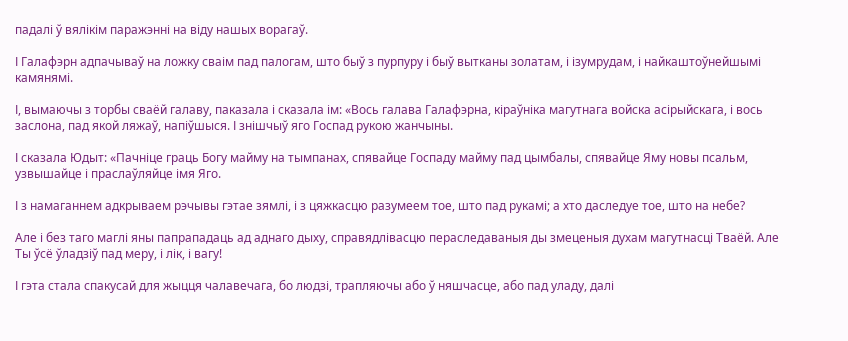падалі ў вялікім паражэнні на віду нашых ворагаў.

І Галафэрн адпачываў на ложку сваім пад палогам, што быў з пурпуру і быў вытканы золатам, і ізумрудам, і найкаштоўнейшымі камянямі.

І, вымаючы з торбы сваёй галаву, паказала і сказала ім: «Вось галава Галафэрна, кіраўніка магутнага войска асірыйскага, і вось заслона, пад якой ляжаў, напіўшыся. І знішчыў яго Госпад рукою жанчыны.

І сказала Юдыт: «Пачніце граць Богу майму на тымпанах, спявайце Госпаду майму пад цымбалы, спявайце Яму новы псальм, узвышайце і праслаўляйце імя Яго.

І з намаганнем адкрываем рэчывы гэтае зямлі, і з цяжкасцю разумеем тое, што пад рукамі; а хто даследуе тое, што на небе?

Але і без таго маглі яны папрападаць ад аднаго дыху, справядлівасцю пераследаваныя ды змеценыя духам магутнасці Тваёй. Але Ты ўсё ўладзіў пад меру, і лік, і вагу!

І гэта стала спакусай для жыцця чалавечага, бо людзі, трапляючы або ў няшчасце, або пад уладу, далі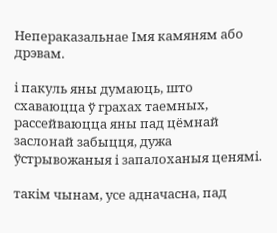Непераказальнае Імя камяням або дрэвам.

і пакуль яны думаюць, што схаваюцца ў грахах таемных, рассейваюцца яны пад цёмнай заслонай забыцця, дужа ўстрывожаныя і запалоханыя ценямі.

такім чынам, усе адначасна, пад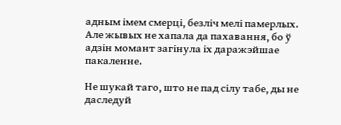адным імем смерці, безліч мелі памерлых. Але жывых не хапала да пахавання, бо ў адзін момант загінула іх даражэйшае пакаленне.

Не шукай таго, што не пад сілу табе, ды не даследуй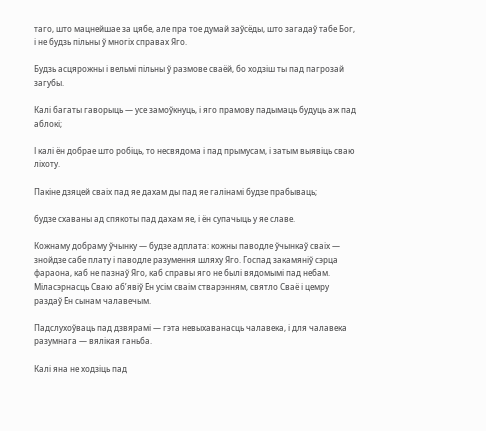таго, што мацнейшае за цябе, але пра тое думай заўсёды, што загадаў табе Бог, і не будзь пільны ў многіх справах Яго.

Будзь асцярожны і вельмі пільны ў размове сваёй, бо ходзіш ты пад пагрозай загубы.

Калі багаты гаворыць — усе замоўкнуць, і яго прамову падымаць будуць аж пад аблокі;

І калі ён добрае што робіць, то несвядома і пад прымусам, і затым выявіць сваю ліхоту.

Пакіне дзяцей сваіх пад яе дахам ды пад яе галінамі будзе прабываць;

будзе схаваны ад спякоты пад дахам яе, і ён супачыць у яе славе.

Кожнаму добраму ўчынку — будзе адплата: кожны паводле ўчынкаў сваіх — знойдзе сабе плату і паводле разумення шляху Яго. Госпад закамяніў сэрца фараона, каб не пазнаў Яго, каб справы яго не былі вядомымі пад небам. Міласэрнасць Сваю аб’явіў Ён усім сваім стварэнням, святло Сваё і цемру раздаў Ён сынам чалавечым.

Падслухоўваць пад дзвярамі — гэта невыхаванасць чалавека, і для чалавека разумнага — вялікая ганьба.

Калі яна не ходзіць пад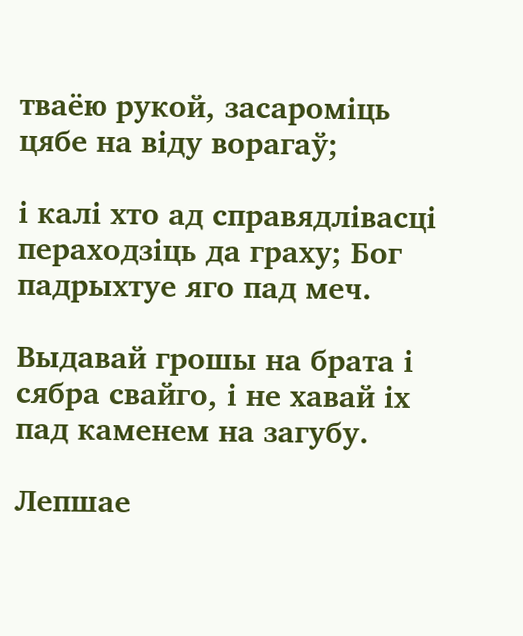тваёю рукой, засароміць цябе на віду ворагаў;

і калі хто ад справядлівасці пераходзіць да граху; Бог падрыхтуе яго пад меч.

Выдавай грошы на брата і сябра свайго, і не хавай іх пад каменем на загубу.

Лепшае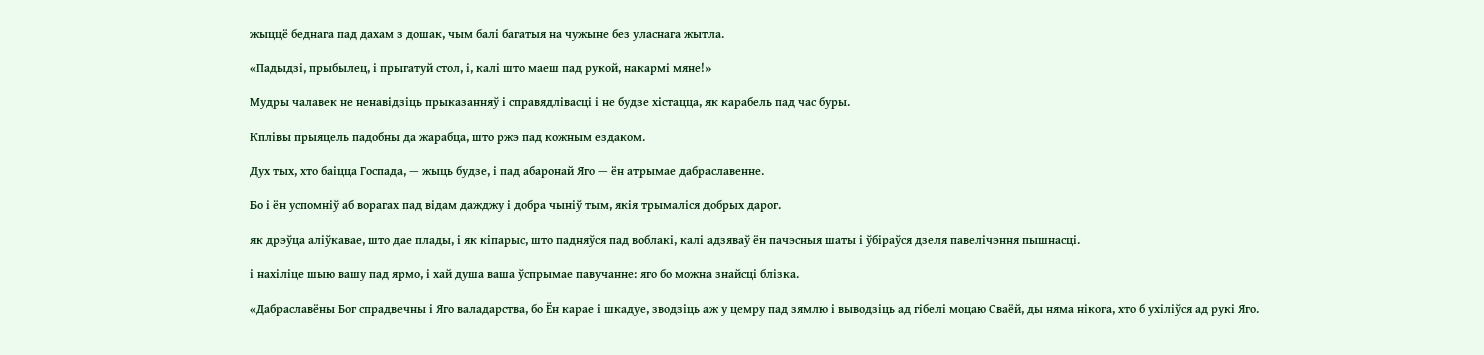жыццё беднага пад дахам з дошак, чым балі багатыя на чужыне без уласнага жытла.

«Падыдзі, прыбылец, і прыгатуй стол, і, калі што маеш пад рукой, накармі мяне!»

Мудры чалавек не ненавідзіць прыказанняў і справядлівасці і не будзе хістацца, як карабель пад час буры.

Кплівы прыяцель падобны да жарабца, што ржэ пад кожным ездаком.

Дух тых, хто баіцца Госпада, — жыць будзе, і пад абаронай Яго — ён атрымае дабраславенне.

Бо і ён успомніў аб ворагах пад відам дажджу і добра чыніў тым, якія трымаліся добрых дарог.

як дрэўца аліўкавае, што дае плады, і як кіпарыс, што падняўся пад воблакі, калі адзяваў ён пачэсныя шаты і ўбіраўся дзеля павелічэння пышнасці.

і нахіліце шыю вашу пад ярмо, і хай душа ваша ўспрымае павучанне: яго бо можна знайсці блізка.

«Дабраславёны Бог спрадвечны і Яго валадарства, бо Ён карае і шкадуе, зводзіць аж у цемру пад зямлю і выводзіць ад гібелі моцаю Сваёй, ды няма нікога, хто б ухіліўся ад рукі Яго.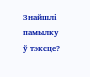Знайшлі памылку ў тэксце?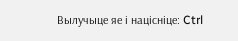Вылучыце яе і націсніце: Ctrl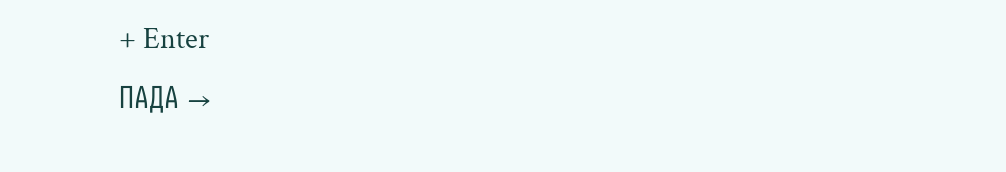+ Enter
ПАДА →